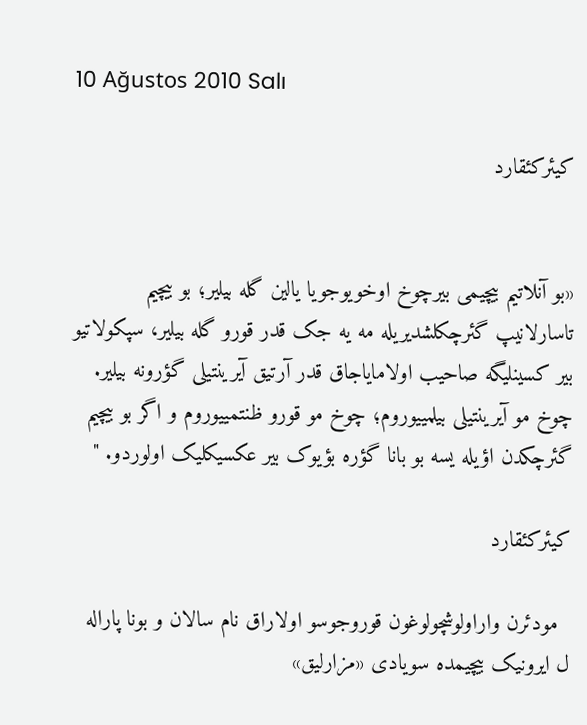10 Ağustos 2010 Salı

کیئرکئقارد


«بو آنلاتیم بیچیمی بیرچوخ اوخویوجویا یالین گله بیلیر؛ بو بیچیم تاسارلانیپ گئرچکلشدیریله مه یه جک قدر قورو گله بیلیر، سپکولاتیو بیر کسینلیگه صاحیب اولامایاجاق قدر آرتیق آیرینتیلی گؤرونه بیلیر. چوخ مو آیرینتیلی بیلمییوروم؛ چوخ مو قورو ظنتمییوروم و اگر بو بیچیم گئرچکدن اؤیله یسه بو بانا گؤره بؤیوک بیر عکسیکلیک اولوردو. "

کیئرکئقارد

  مودئرن واراولوشچولوغون قوروجوسو اولاراق نام سالان و بونا پاراله ل ایرونیک بیچیمده سویادی «مزارلیق»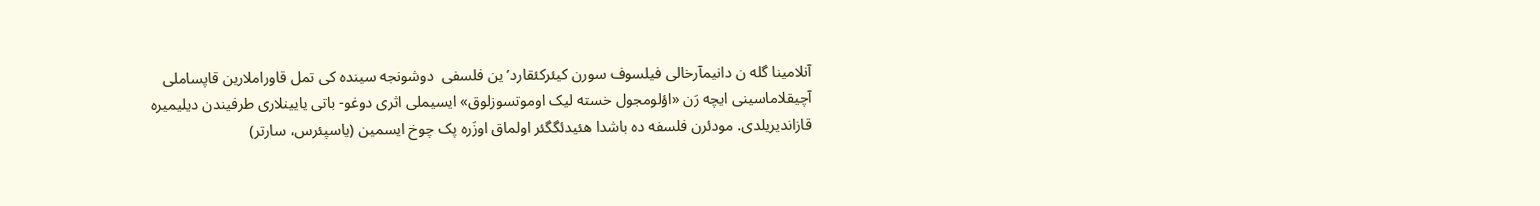آنلامینا گله ن دانیمآرخالی فیلسوف سورن کیئرکئقارد’ین فلسفی  دوشونجه سینده کی تمل قاوراملارین قاپساملی آچیقلاماسینی ایچه رَن «اؤلومجول خسته لیک اوموتسوزلوق» ایسیملی اثری دوغو- باتی یایینلاری طرفیندن دیلیمیره قازاندیریلدی. مودئرن فلسفه ده باشدا هئیدئگگئر اولماق اوزَره پک چوخ ایسمین (یاسپئرس، سارتر)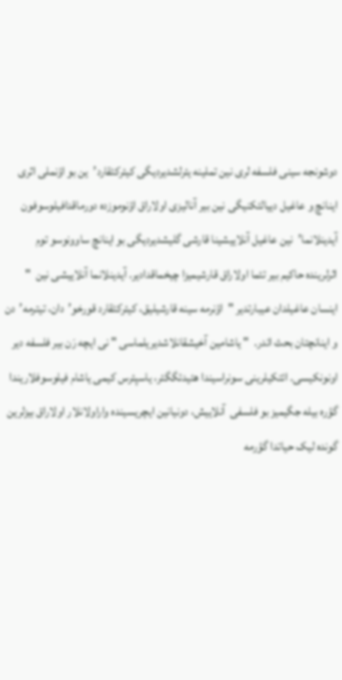دوشونجه سینی فلسفه لری نین تملینه یئرلشدیردیگی کیئرکئقارد’ین بو اؤنملی اثری اینانچ و عاغیل دییالئکنیگی نین بیر آنالیزی اولاراق اؤنوموزده دورماقدافیلوسوفون آیدینلانما’نین عاغیل آنلاییشینا قارشی گلیشدیردیگی بو اینانچ ساوونوسو توم اثرلرینده حاکیم بیر تئما اولاراق قارشیمیزا چیخماقدادیر. آیدینلانما آنلاییشی نین  " اینسان عاغیلدان عیبارتدیر "  اؤنرمه سینه قارشیلیق، کیئرکئقارد قورخو’دان، تیترمه’دن و اینانچتان بحث ائدر.  " یاشامین آخیشقانلاشدیریلماسی " نی ایچه رَن بیر فلسفه دیر اونونکیسی. ائتکیلرینی سونراسیندا هئیدئگگئر، یاسپئرس کیمی یاشام فیلوسوفلاریندا گؤره بیله جگیمیز بو فلسفی  آنلاییش، دونیانین ایچریسینده واراولانلار اولاراق بیزلرین گونده لیک حیاتدا گؤرمه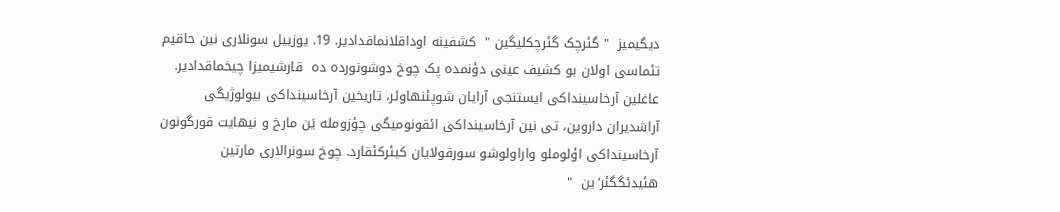دیگیمیز  " گئرچک گئرچکلیگین "  کشفینه اوداقلانماقدادیر. 19. یوزییل سونلاری نین حاقیم تئماسی اولان بو کشیف عینی دؤنمده پک چوخ دوشونورده ده  قارشیمیزا چیخماقدادیر. عاغلین آرخاسینداکی ایستنجی آرایان شوپئنهاوئر، تاریخین آرخاسینداکی بیولوژیگی آراشدیران داروین، تی نین آرخاسینداکی ائقونومیگی چؤزومله یَن مارخ و نیهایت قورگونون آرخاسینداکی اؤلوملو واراولوشو سورقولایان کیئرکئقارد. چوخ سونرالاری مارتین هئیدئگگئر’ین  "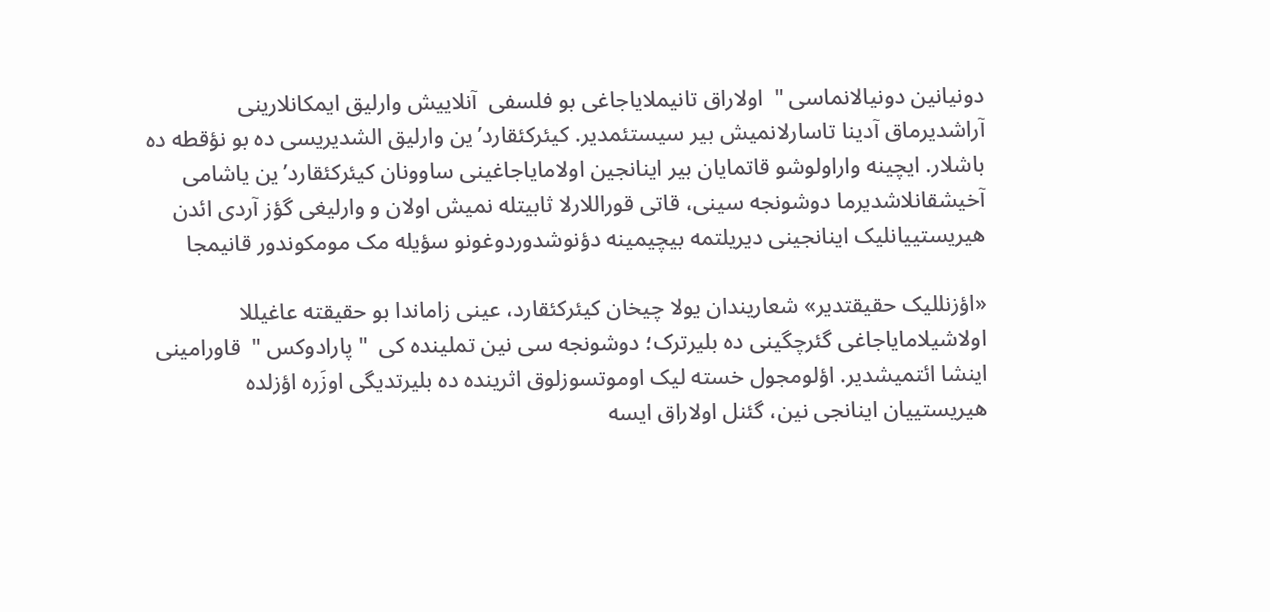دونیانین دونیالانماسی "  اولاراق تانیملایاجاغی بو فلسفی  آنلاییش وارلیق ایمکانلارینی آراشدیرماق آدینا تاسارلانمیش بیر سیستئمدیر. کیئرکئقارد’ین وارلیق الشدیریسی ده بو نؤقطه ده باشلار. ایچینه واراولوشو قاتمایان بیر اینانجین اولامایاجاغینی ساوونان کیئرکئقارد’ین یاشامی آخیشقانلاشدیرما دوشونجه سینی، قاتی قوراللارلا ثابیتله نمیش اولان و وارلیغی گؤز آردی ائدن هیریستییانلیک اینانجینی دیریلتمه بیچیمینه دؤنوشدوردوغونو سؤیله مک مومکوندور قانیمجا

«اؤزنللیک حقیقتدیر» شعاریندان یولا چیخان کیئرکئقارد، عینی زاماندا بو حقیقته عاغیللا اولاشیلامایاجاغی گئرچگینی ده بلیرترک؛ دوشونجه سی نین تملینده کی  " پارادوکس "  قاورامینی اینشا ائتمیشدیر. اؤلومجول خسته لیک اوموتسوزلوق اثرینده ده بلیرتدیگی اوزَره اؤزلده هیریستییان اینانجی نین، گئنل اولاراق ایسه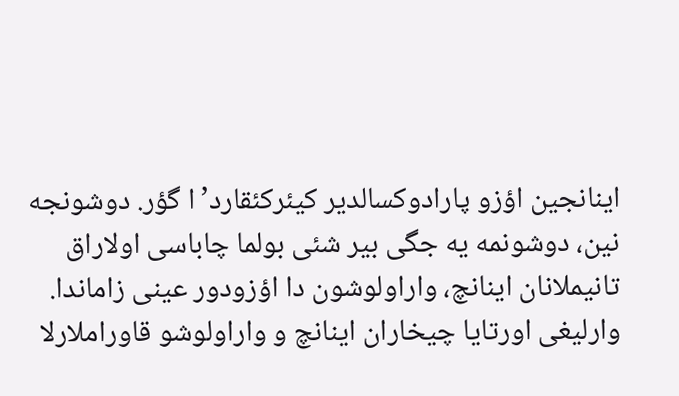اینانجین اؤزو پارادوکسالدیر کیئرکئقارد’ا گؤر. دوشونجه نین، دوشونمه یه جگی بیر شئی بولما چاباسی اولاراق تانیملانان اینانچ، واراولوشون دا اؤزودور عینی زاماندا. وارلیغی اورتایا چیخاران اینانچ و واراولوشو قاوراملارلا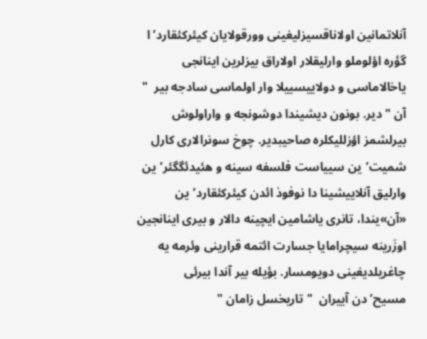آنلاتمانین اولاناقسیزلیغینی وورقولایان کیئرکئقارد’ا گؤره اؤلوملو وارلیقلار اولاراق بیزلرین اینانجی یاخالاماسی و دولاییسییلا وار اولماسی سادجه بیر  " آن " دیر. بونون دیشیندا دوشونجه و واراولوش بیرلشمز اؤزللیکلره صاحیبدیر. چوخ سونرالاری کارل شمیت’ین سییاست فلسفه سینه و هئیدئگگئر’ین وارلیق آنلاییشینا دا نوفوذ ائدن کیئرکئقارد’ین «آن»یندا، تانری یاشامین ایچینه دالار و بیری اینانجین اوزَرینه سیچرامایا جسارت ائتمه قرارینی وئرمه یه  چاغریلدیغینی دویومسار. بؤیله بیر آندا بیرئی مسیح’دن آییران  " تاریخسل زامان "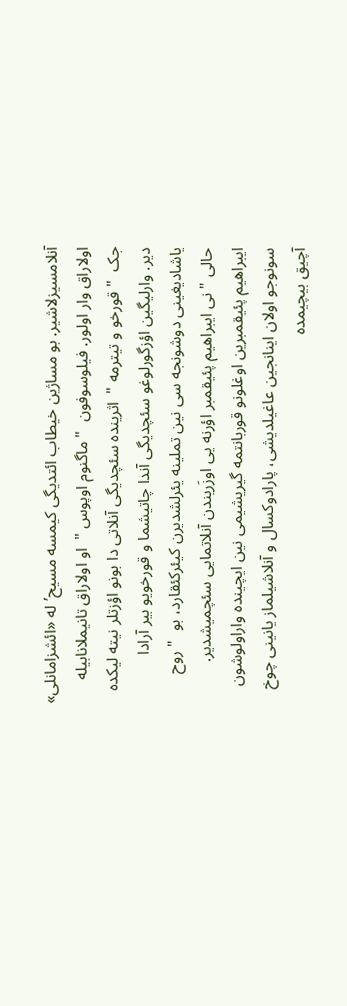آنلامسیزلاشیر. بو مساژین خیطاب ائتدیگی کیمسه مسیح’له «ائشزامانلی» اولاراق وار اولور. فیلوسوفون  " ماگنوم اوپوس "  او اولاراق تانیملانابیله جک  " قورخو و تیترمه "  اثرینده سئچدیگی آنلاتی دا بونو اؤزتلر نیته لیکده دیر. وارلیگین اؤزگورلوغو سئچدیگی آندا چاتیشما و قورخویو بیر آرادا یاشادیغینی دوشونجه سی نین تملینه یئرلشدیرن کیئرکئقارد، بو  " روح حالی " نی ایبراهیم پئیقمبر اؤرنه یی اوزَریندن آنلاتمایی سئچمیشدیر. ایبراهیم پئیقمبرین اوغلونو قوربانتمه گیریشیمی نین ایچینده واراولوشون سونوجو اولان اینانجین عاغیلدیشی، پارادوکسال و آنلاشیلماز یانینی چوخ آچیق بیچیمده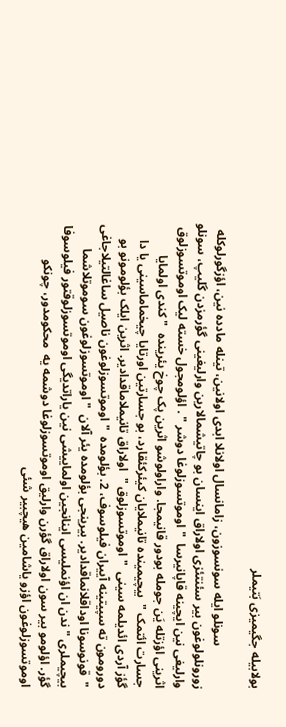بولابیله جگیمیزی بَتیملر

              سونلو ایله سونسوزون، زامانسال اولانلا ابدی اولانین، تینله مادده نین، اؤزگورلوکله زورونلولوغون بیر سئنتئزی اولاراق اینسان بو چاتیشمالارین وارلیغینی گؤرمزدن گلیپ، سونلو وارلیغی نین ایچینه قاپانیرسا  " اوموتسوزلوغا دوشر " . اؤلومجول خسته لیک اوموتسوزلوق اثرینی اؤزتله یَن جومله بودور قانیمجا. واراولوشو اثرین پک چوخ یئرینده  " کندی اولمایا جسارت ائتمک "  بیچیمینده تانیملایان کیئرکئقارد، بو جسارتین اورتایا چیخماماسینی یا دا گؤز آردی ائدیلمه سینی  " اوموتسوزلوق "  اولاراق تانیملاماقدادیر. اثرین ایلک بؤلومونو بو دورومون ته سپیتینه آییران فیلوسوف، 2. بؤلومده  " اوموتسوزلوغون ناصیل ساغالتیلاجاغی "  قونوسونا اوداقلانماقدادیر. بیرینجی بؤلومده یئر آلان  " اوموتسوزلوغون سوموتلاشما بیچیملری " ندن ان اؤنملیسی اینانجین اولماییشی نین یاراتدیگی اوموتسوزلوقتور فیلوسوفا گؤر. اؤلومو بیر سون اولاراق گؤرن وارلیق اوموتسوزلوغا دوشمه یه  محکومدور، چونکو اوموتسوزلوغون اؤزو یاشامین هیچبیر شئی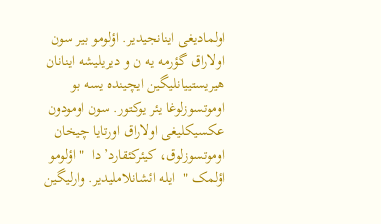اولمادیغی اینانجیدیر. اؤلومو بیر سون اولاراق گؤرمه یه ن و دیریلیشه اینانان هیریستییانلیگین ایچینده یسه بو اوموتسوزلوغا یئر یوکتور. سون اومودون عکسیکلیغی اولاراق اورتایا چیخان اوموتسوزلوق، کیئرکئقارد’دا  " اؤلومو اؤلمک "  ایله ائشانلاملیدیر. وارلیگین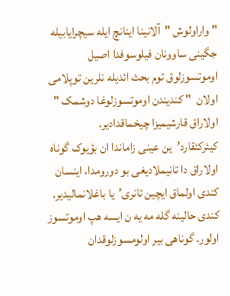" واراولوش "  آلانینا اینانچ ایله سیچرایابیله جگینی ساوونان فیلوسوفدا اصیل اوموتسوزلوق توم بحث ائدیله نلرین توپلامی اولان  " کندیندن اوموتسوزلوغا دوشمک "  اولاراق قارشیمیزا چیخماقدادیر. کیئرکئقارد’ین عینی زاماندا ان بؤیوک گوناه اولاراق دا تانیملادیغی بو دورومدا، اینسان کندی اولماق ایچین تانری’یا باغلانمالیدیر. کندی حالینه گله مه یه ن ایسه هپ اوموتسوز اولور. گوناهی بیر اولومسوزلوقدان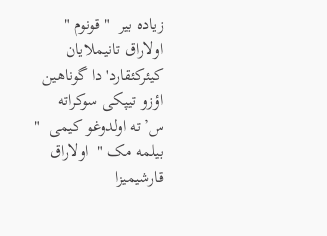زیاده بیر  " قونوم "  اولاراق تانیملایان کیئرکئقارد'دا گوناهین اؤزو تیپکی سوکراته س’ته اولدوغو کیمی  " بیلمه مک "  اولاراق قارشیمیزا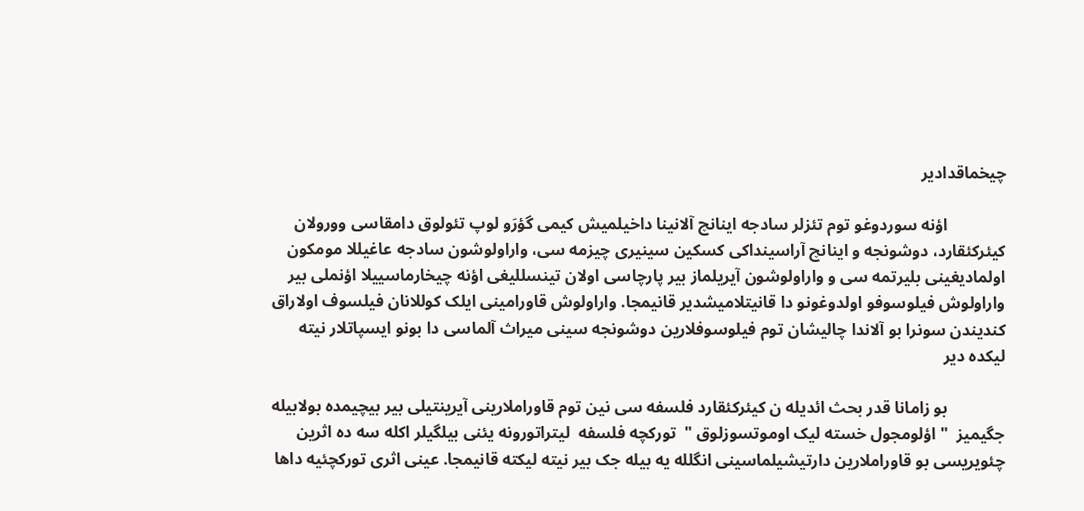چیخماقدادیر

              اؤنه سوردوغو توم تئزلر سادجه اینانچ آلانینا داخیلمیش کیمی گؤرَو لوپ تئولوق دامقاسی وورولان کیئرکئقارد، دوشونجه و اینانچ آراسینداکی کسکین سینیری چیزمه سی، واراولوشون سادجه عاغیللا مومکون اولمادیغینی بلیرتمه سی و واراولوشون آیریلماز بیر پارچاسی اولان تینسللیغی اؤنه چیخارماسییلا اؤنملی بیر واراولوش فیلوسوفو اولدوغونو دا قانیتلامیشدیر قانیمجا. واراولوش قاورامینی ایلک کوللانان فیلسوف اولاراق کندیندن سونرا بو آلاندا چالیشان توم فیلوسوفلارین دوشونجه سینی میراث آلماسی دا بونو ایسپاتلار نیته لیکده دیر

              بو زامانا قدر بحث ائدیله ن کیئرکئقارد فلسفه سی نین توم قاوراملارینی آیرینتیلی بیر بیچیمده بولابیله جگیمیز  " اؤلومجول خسته لیک اوموتسوزلوق "  تورکچه فلسفه  لیتراتورونه یئنی بیلگیلر اکله سه ده اثرین چئویریسی بو قاوراملارین دارتیشیلماسینی انگلله یه بیله جک بیر نیته لیکته قانیمجا. عینی اثری تورکچئیه داها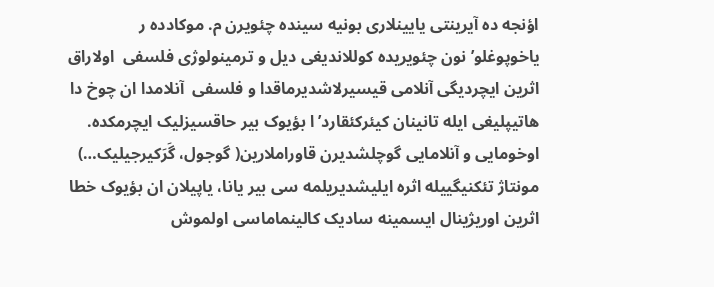اؤنجه ده آیرینتی یایینلاری بونیه سینده چئویرن م. موکادده ر یاخوپوغلو’نون چئویریده کوللاندیغی دیل و ترمینولوژی فلسفی  اولاراق اثرین ایچردیگی آنلامی قیسیرلاشدیرماقدا و فلسفی  آنلامدا ان چوخ دا هاتیپلیغی ایله تانینان کیئرکئقارد’ا بؤیوک بیر حاقسیزلیک ایچرمکده. اوخومایی و آنلامایی گوچلشدیرن قاوراملارین( گوجول، گَرَکیرجیلیک…) مونتاژ تئکنیگییله اثره ایلیشدیریلمه سی بیر یانا، یاپیلان ان بؤیوک خطا اثرین اوریژینال ایسمینه سادیک کالینماماسی اولموش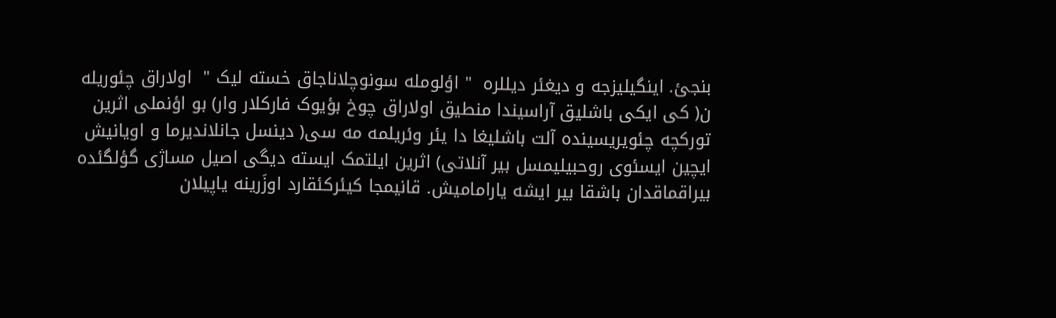بنجئ. اینگیلیزجه و دیغئر دیللره  " اؤلومله سونوچلاناجاق خسته لیک "  اولاراق چئوریله ن( کی ایکی باشلیق آراسیندا منطیق اولاراق چوخ بؤیوک فارکلار وار) بو اؤنملی اثرین تورکچه چئویریسینده آلت باشلیغا دا یئر وئریلمه مه سی( دینسل جانلاندیرما و اویانیش ایچین ایسئوی روحبیلیمسل بیر آنلاتی) اثرین ایلتمک ایسته دیگی اصیل مساژی گؤلگئده بیراقماقدان باشقا بیر ایشه یارامامیش. قانیمجا کیئرکئقارد اوزَرینه یاپیلان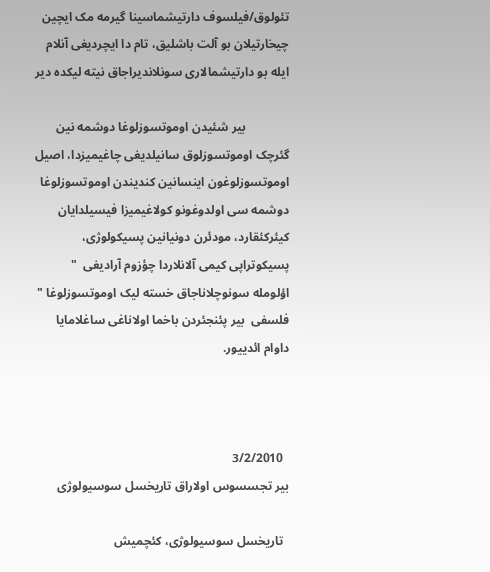تئولوق/فیلسوف دارتیشماسینا گیرمه مک ایچین چیخارتیلان بو آلت باشلیق، تام دا ایچردیغی آنلام ایله بو دارتیشمالاری سونلاندیراجاق نیته لیکده دیر

              بیر شئیدن اوموتسوزلوغا دوشمه نین گئرچک اوموتسوزلوق سانیلدیغی چاغیمیزدا، اصیل اوموتسوزلوغون اینسانین کندیندن اوموتسوزلوغا دوشمه سی اولدوغونو کولاغیمیزا فیسیلدایان کیئرکئقارد، مودئرن دونیانین پسیکولوژی، پسیکوتراپی کیمی آلانلاردا چؤزوم آرادیغی  " اؤلومله سونوچلاناجاق خسته لیک اوموتسوزلوغا "   فلسفی  بیر پئنجئردن باخما اولاناغی ساغلامایا داوام ائدییور.



  3/2/2010
بیر تجسسوس اولاراق تاریخسل سوسیولوژی

  تاریخسل سوسیولوژی، کئچمیش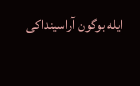ایله بوگون آراسینداکی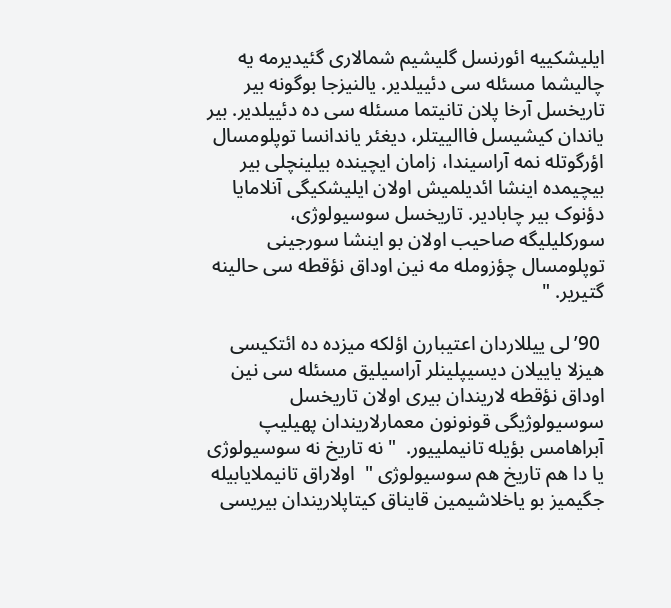ایلیشکییه ائورنسل گلیشیم شمالاری گئیدیرمه یه  چالیشما مسئله سی دئییلدیر. یالنیزجا بوگونه بیر تاریخسل آرخا پلان تانیتما مسئله سی ده دئییلدیر. بیر یاندان کیشیسل فاالییتلر، دیغئر یاندانسا توپلومسال اؤرگوتله نمه آراسیندا، زامان ایچینده بیلینچلی بیر بیچیمده اینشا ائدیلمیش اولان ایلیشکیگی آنلامایا دؤنوک بیر چابادیر. تاریخسل سوسیولوژی، سورکلیلیگه صاحیب اولان بو اینشا سورجینی توپلومسال چؤزومله مه نین اوداق نؤقطه سی حالینه گتیریر. "

 90’لی ییللاردان اعتیبارن اؤلکه میزده ده ائتکیسی هیزلا یاییلان دیسیپلینلر آراسیلیق مسئله سی نین اوداق نؤقطه لاریندان بیری اولان تاریخسل سوسیولوژیگی قونونون معمارلاریندان پهیلیپ آبراهامس بؤیله تانیملییور.  " نه تاریخ نه سوسیولوژی یا دا هم تاریخ هم سوسیولوژی "  اولاراق تانیملایابیله جگیمیز بو یاخلاشیمین قایناق کیتاپلاریندان بیریسی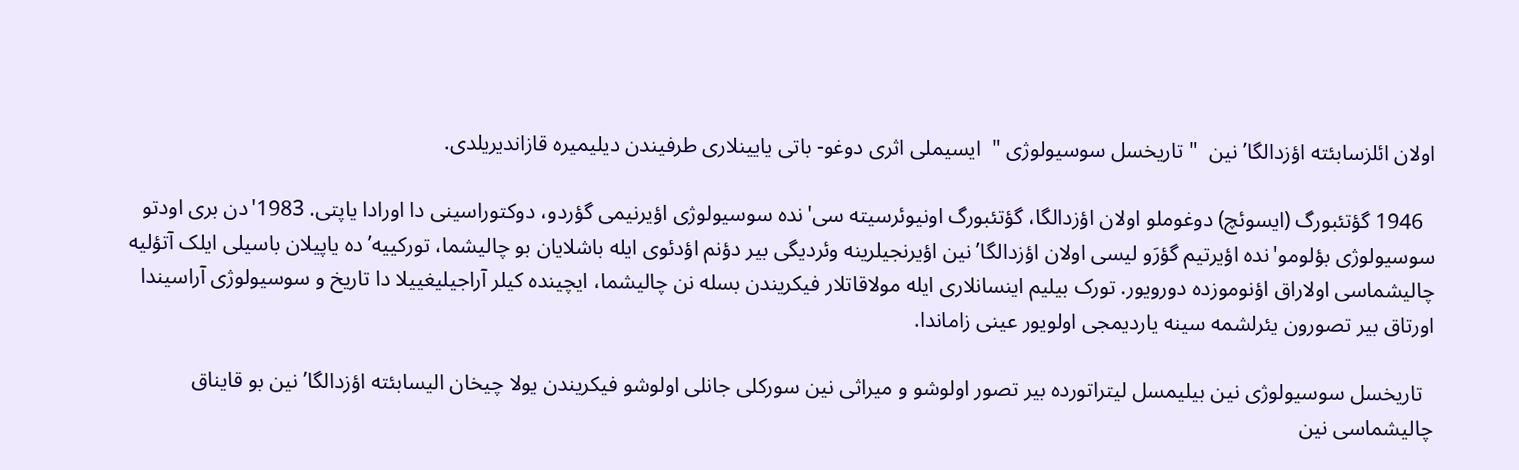اولان ائلزسابئته اؤزدالگا’نین  " تاریخسل سوسیولوژی "  ایسیملی اثری دوغو- باتی یایینلاری طرفیندن دیلیمیره قازاندیریلدی.

  1946 گؤتئبورگ (ایسوئچ) دوغوملو اولان اؤزدالگا، گؤتئبورگ اونیوئرسیته سی'نده سوسیولوژی اؤیرنیمی گؤردو، دوکتوراسینی دا اورادا یاپتی. 1983'دن بری اودتو سوسیولوژی بؤلومو'نده اؤیرتیم گؤرَو لیسی اولان اؤزدالگا’نین اؤیرنجیلرینه وئردیگی بیر دؤنم اؤدئوی ایله باشلایان بو چالیشما، تورکییه’ده یاپیلان باسیلی ایلک آتؤلیه چالیشماسی اولاراق اؤنوموزده دورویور. تورک بیلیم اینسانلاری ایله مولاقاتلار فیکریندن بسله نن چالیشما، ایچینده کیلر آراجیلیغییلا دا تاریخ و سوسیولوژی آراسیندا اورتاق بیر تصورون یئرلشمه سینه یاردیمجی اولویور عینی زاماندا.

  تاریخسل سوسیولوژی نین بیلیمسل لیتراتورده بیر تصور اولوشو و میراثی نین سورکلی جانلی اولوشو فیکریندن یولا چیخان الیسابئته اؤزدالگا’نین بو قایناق چالیشماسی نین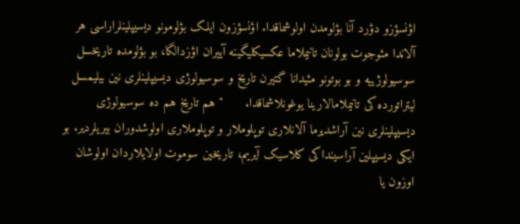اؤنسؤزو دؤرد آنا بؤلومدن اولوشماقدا. اؤنسؤزون ایلک بؤلومونو دیسیپلینلراراسی هر آلاندا مئوجوت بولونان تانیملاما عکسیکلیگینه آییران اؤزدالگا، بو بؤلومده تاریخسل سوسیولوژییه و بو بوتونو مئیدانا گتیرن تاریخ و سوسیولوژی دیسیپلینلری نین بیلیمسل لیتراتورده کی تانیملامالارینا یوغونلاشماقدا.      " هم تاریخ هم ده سوسیولوژی دیسیپلینلری نین آراشدیرما آلانلاری توپلوملار و توپلوملاری اولوشدوران بیریلردیر. بو ایکی دیسیپلین آراسینداکی کلاسیک آیریم، تاریخین سوموت اولایلاردان اولوشان اوزون یا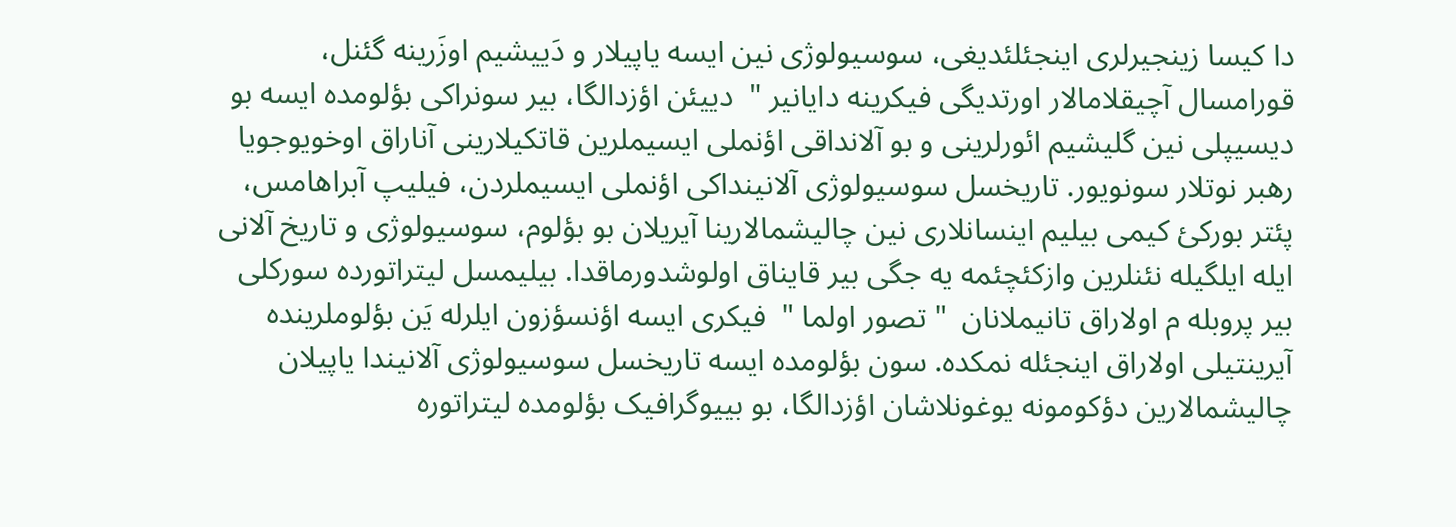دا کیسا زینجیرلری اینجئلئدیغی، سوسیولوژی نین ایسه یاپیلار و دَییشیم اوزَرینه گئنل، قورامسال آچیقلامالار اورتدیگی فیکرینه دایانیر "  دییئن اؤزدالگا، بیر سونراکی بؤلومده ایسه بو دیسیپلی نین گلیشیم ائورلرینی و بو آلانداقی اؤنملی ایسیملرین قاتکیلارینی آناراق اوخویوجویا رهبر نوتلار سونویور. تاریخسل سوسیولوژی آلانینداکی اؤنملی ایسیملردن، فیلیپ آبراهامس، پئتر بورکئ کیمی بیلیم اینسانلاری نین چالیشمالارینا آیریلان بو بؤلوم، سوسیولوژی و تاریخ آلانی ایله ایلگیله نئنلرین وازکئچئمه یه جگی بیر قایناق اولوشدورماقدا. بیلیمسل لیتراتورده سورکلی بیر پروبله م اولاراق تانیملانان  " تصور اولما "  فیکری ایسه اؤنسؤزون ایلرله یَن بؤلوملرینده آیرینتیلی اولاراق اینجئله نمکده. سون بؤلومده ایسه تاریخسل سوسیولوژی آلانیندا یاپیلان چالیشمالارین دؤکومونه یوغونلاشان اؤزدالگا، بو بییوگرافیک بؤلومده لیتراتوره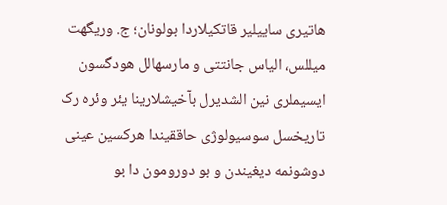هاتیری ساییلیر قاتکیلاردا بولونان؛ ج. وریگهت میللس، الیاس جانتتی و مارسهالل هودگسون ایسیملری نین الشدیرل بآخیشلارینا یئر وئره رک تاریخسل سوسیولوژی حاققیندا هرکسین عینی دوشونمه دیغیندن و بو دورومون دا بو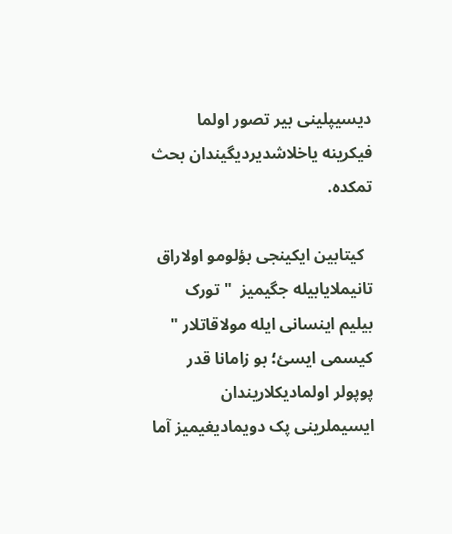دیسیپلینی بیر تصور اولما فیکرینه یاخلاشدیردیگیندان بحث تمکده.

  کیتابین ایکینجی بؤلومو اولاراق تانیملایابیله جگیمیز  " تورک بیلیم اینسانی ایله مولاقاتلار "  کیسمی ایسئ؛ بو زامانا قدر پوپولر اولمادیکلاریندان ایسیملرینی پک دویمادیغیمیز آما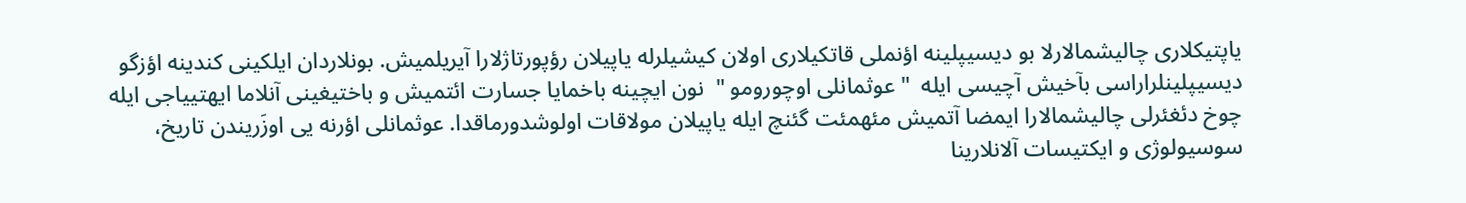یاپتیکلاری چالیشمالارلا بو دیسیپلینه اؤنملی قاتکیلاری اولان کیشیلرله یاپیلان رؤپورتاژلارا آیریلمیش. بونلاردان ایلکینی کندینه اؤزگو دیسیپلینلراراسی بآخیش آچیسی ایله  " عوثمانلی اوچورومو "  نون ایچینه باخمایا جسارت ائتمیش و باختیغینی آنلاما ایهتییاجی ایله چوخ دئغئرلی چالیشمالارا ایمضا آتمیش مئهمئت گئنچ ایله یاپیلان مولاقات اولوشدورماقدا. عوثمانلی اؤرنه یی اوزَریندن تاریخ، سوسیولوژی و ایکتیسات آلانلارینا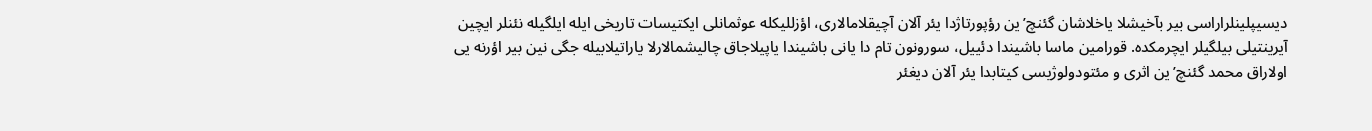دیسیپلینلراراسی بیر بآخیشلا یاخلاشان گئنچ’ین رؤپورتاژدا یئر آلان آچیقلامالاری، اؤزللیکله عوثمانلی ایکتیسات تاریخی ایله ایلگیله نئنلر ایچین آیرینتیلی بیلگیلر ایچرمکده. قورامین ماسا باشیندا دئییل، سورونون تام دا یانی باشیندا یاپیلاجاق چالیشمالارلا یاراتیلابیله جگی نین بیر اؤرنه یی اولاراق محمد گئنچ’ین اثری و مئتودولوژیسی کیتابدا یئر آلان دیغئر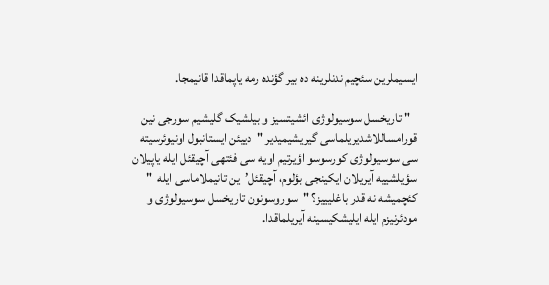ایسیملرین سئچیم ندنلرینه ده بیر گؤنده رمه یاپماقدا قانیمجا.

   " تاریخسل سوسیولوژی ائشیتسیز و بیلشیک گلیشیم سورجی نین قورامساللاشدیریلماسی گیریشیمیدیر "  دییئن ایستانبول اونیوئرسیته سی سوسیولوژی کورسوسو اؤیرتیم اویه سی فئتهی آچیقئل ایله یاپیلان سؤیلشییه آیریلان ایکینجی بؤلوم، آچیقئل’ین تانیملاماسی ایله  " کئچمیشه نه قدر باغلیییز؟ "  سوروسونون تاریخسل سوسیولوژی و مودئرنیزم ایله ایلیشکیسینه آیریلماقدا.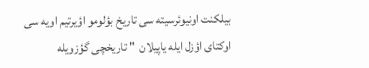بیلکنت اونیوئرسیته سی تاریخ بؤلومو اؤیرتیم اویه سی اوکتای اؤزل ایله یاپیلان  " تاریخچی گؤزویله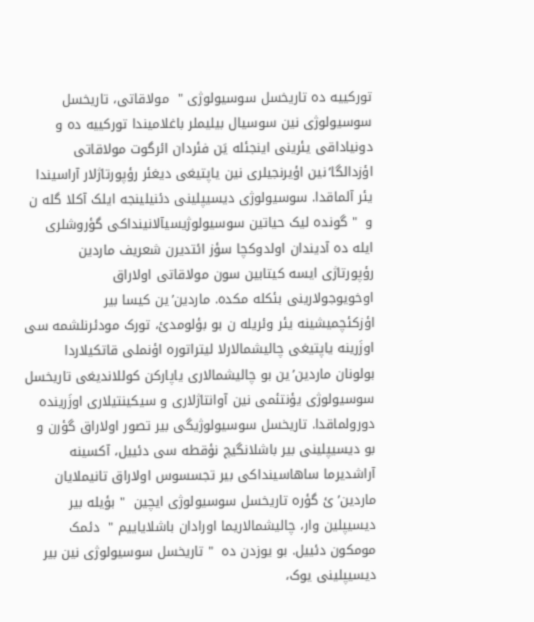تورکییه ده تاریخسل سوسیولوژی "  مولاقاتی، تاریخسل سوسیولوژی نین سوسیال بیلیملر باغلامیندا تورکییه ده و دونیاداقی یئرینی اینجئله یَن فئردان ائرگوت مولاقاتی اؤزدالگا’نین اؤیرنجیلری نین یاپتیغی دیغئر رؤپورتاژلار آراسیندا یئر آلماقدا. سوسیولوژی دیسیپلینی دئنیلینجه ایلک آکلا گله ن و  " گونده لیک حیاتین سوسیولوژیسیآلانینداکی گؤروشلری ایله ده آدیندان اولدوکچا سؤز ائتدیرن شعریف ماردین رؤپورتاژی ایسه کیتابین سون مولاقاتی اولاراق اوخویوجولارینی بئکله مکده. ماردین’ین کیسا بیر اؤزکئچمیشینه یئر وئریله ن بو بؤلومدئ، تورک مودئرنلشمه سی اوزَرینه یاپتیغی چالیشمالارلا لیتراتوره اؤنملی قاتکیلاردا بولونان ماردین’ین بو چالیشمالاری یاپارکن کوللاندیغی تاریخسل سوسیولوژی یؤنتئمی نین آوانتاژلاری و سیکینتیلاری اوزَرینده دورولماقدا. تاریخسل سوسیولوژیگی بیر تصور اولاراق گؤرن و بو دیسیپلینی بیر باشلانگیچ نؤقطه سی دئییل، آکسینه آراشدیرما ساهاسینداکی بیر تجسسوس اولاراق تانیملایان ماردین’ئ گؤره تاریخسل سوسیولوژی ایچین  " بؤیله بیر دیسیپلین وار، چالیشمالاریما اورادان باشلایاییم "  دئمک مومکون دئییل. بو یوزدن ده  " تاریخسل سوسیولوژی نین بیر دیسیپلینی یوک،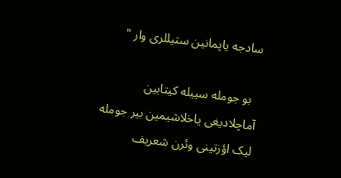سادجه یاپمانین ستیللری وار "

  بو جومله سییله کیتابین آماچلادیغی یاخلاشیمین بیر جومله لیک اؤزتینی وئرن شعریف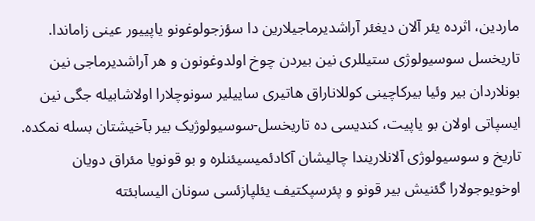ماردین، اثرده یئر آلان دیغئر آراشدیرماجیلارین دا سؤزجولوغونو یاپییور عینی زاماندا. تاریخسل سوسیولوژی ستیللری نین بیردن چوخ اولدوغونون و هر آراشدیرماجی نین بونلاردان بیر وئیا بیرکاچینی کوللاناراق هاتیری ساییلیر سونوچلارا اولاشابیله جگی نین ایسپاتی اولان بو یاپیت، کندیسی ده تاریخسل-سوسیولوژیک بیر بآخیشتان بسله نمکده. تاریخ و سوسیولوژی آلانلاریندا چالیشان آکادئمیسیئنلره و بو قونویا مئراق دویان اوخویوجولارا گئنیش بیر قونو و پئرسپکتیف یئلپازئسی سونان الیسابئته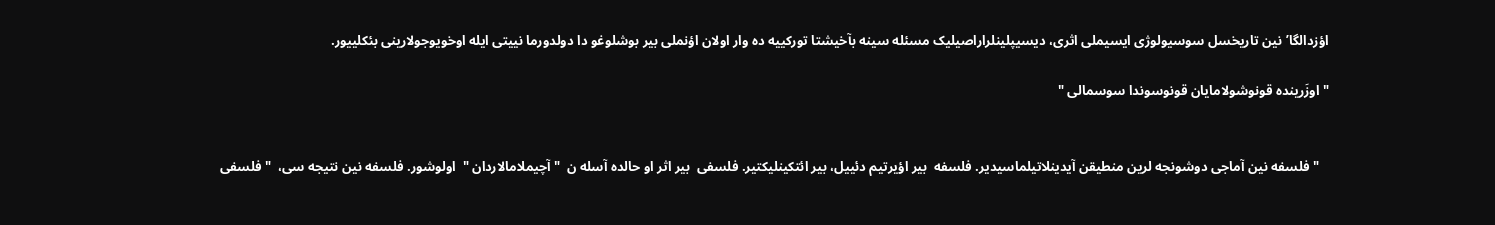اؤزدالگا’نین تاریخسل سوسیولوژی ایسیملی اثری، دیسیپلینلراراصیلیک مسئله سینه بآخیشتا تورکییه ده وار اولان اؤنملی بیر بوشلوغو دا دولدورما نییتی ایله اوخویوجولارینی بئکلییور.

" اوزَرینده قونوشولامایان قونوسوندا سوسمالی "


   " فلسفه نین آماجی دوشونجه لرین منطیقن آیدینلاتیلماسیدیر. فلسفه  بیر اؤیرتیم دئییل، بیر ائتکینلیکتیر. فلسفی  بیر اثر او حالده آسله ن  " آچیملامالاردان "  اولوشور. فلسفه نین نتیجه سی،  " فلسفی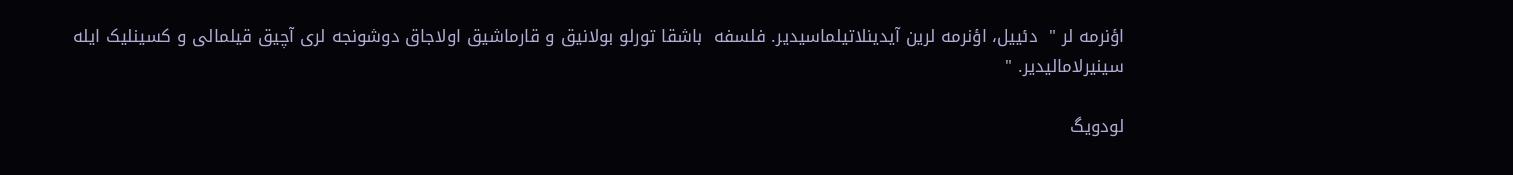اؤنرمه لر "  دئییل، اؤنرمه لرین آیدینلاتیلماسیدیر. فلسفه  باشقا تورلو بولانیق و قارماشیق اولاجاق دوشونجه لری آچیق قیلمالی و کسینلیک ایله سینیرلامالیدیر. "

لودویگ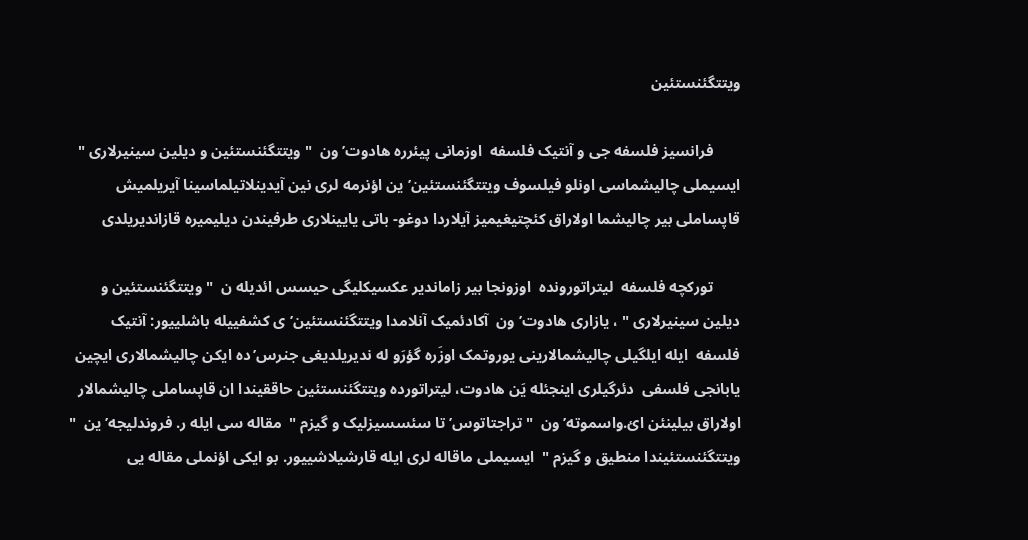ویتتگئنستئین

       فرانسیز فلسفه جی و آنتیک فلسفه  اوزمانی پیئرره هادوت’ون  " ویتتگئنستئین و دیلین سینیرلاری "  ایسیملی چالیشماسی اونلو فیلسوف ویتتگئنستئین’ین اؤنرمه لری نین آیدینلاتیلماسینا آیریلمیش قاپساملی بیر چالیشما اولاراق کئچتیغیمیز آیلاردا دوغو- باتی یایینلاری طرفیندن دیلیمیره قازاندیریلدی

       تورکچه فلسفه  لیتراتورونده  اوزونجا بیر زاماندیر عکسیکلیگی حیسس ائدیله ن  " ویتتگئنستئین و دیلین سینیرلاری " ، یازاری هادوت’ون  آکادئمیک آنلامدا ویتتگئنستئین’ی کشفییله باشلییور: آنتیک فلسفه  ایله ایلگیلی چالیشمالارینی یوروتمک اوزَره گؤرَو له ندیریلدیغی جنرس’ده ایکن چالیشمالاری ایچین یابانجی فلسفی  دئرگیلری اینجئله یَن هادوت، لیتراتورده ویتتگئنستئین حاققیندا ان قاپساملی چالیشمالار اولاراق بیلینئن ائ.واسموته’ون  " تراجتاتوس’تا سئسسیزلیک و گیزم "  مقاله سی ایله ر. فروندلیجه’ین  " ویتتگئنستئیندا منطیق و گیزم "  ایسیملی ماقاله لری ایله قارشیلاشییور. بو ایکی اؤنملی مقاله یی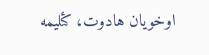اوخویان هادوت، کئلیمه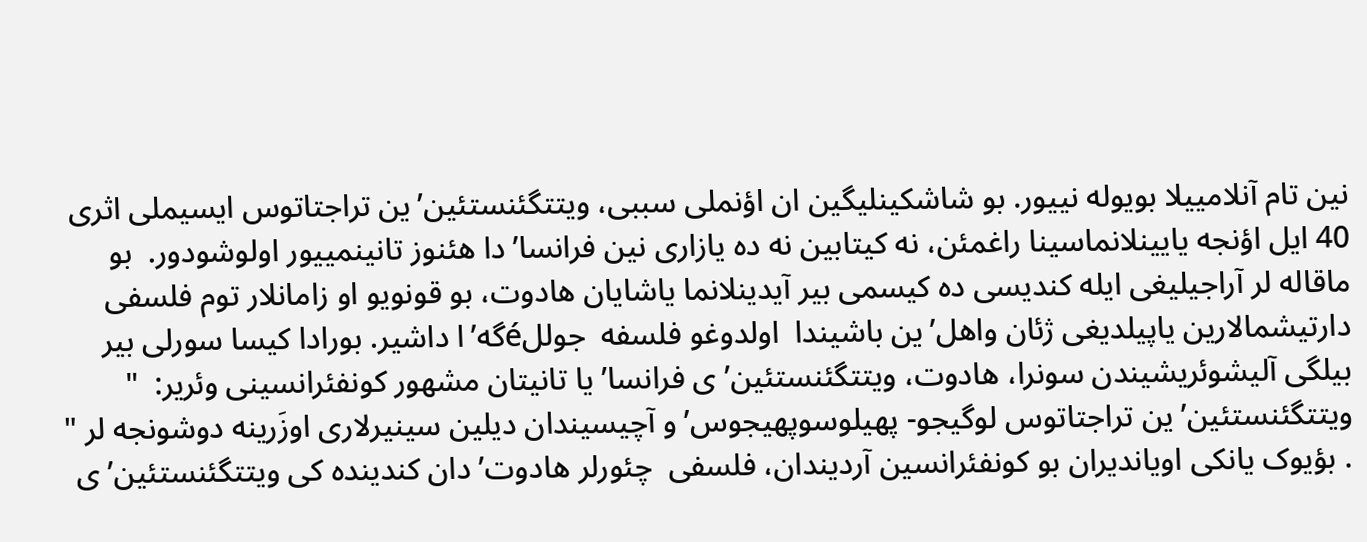نین تام آنلامییلا بویوله نییور. بو شاشکینلیگین ان اؤنملی سببی، ویتتگئنستئین’ین تراجتاتوس ایسیملی اثری  40 ایل اؤنجه یایینلانماسینا راغمئن، نه کیتابین نه ده یازاری نین فرانسا’دا هئنوز تانینمییور اولوشودور.  بو ماقاله لر آراجیلیغی ایله کندیسی ده کیسمی بیر آیدینلانما یاشایان هادوت، بو قونویو او زامانلار توم فلسفی  دارتیشمالارین یاپیلدیغی ژئان واهل’ین باشیندا  اولدوغو فلسفه  جوللéگه’ا داشیر. بورادا کیسا سورلی بیر بیلگی آلیشوئریشیندن سونرا، هادوت، ویتتگئنستئین’ی فرانسا’یا تانیتان مشهور کونفئرانسینی وئریر:  " ویتتگئنستئین’ین تراجتاتوس لوگیجو- پهیلوسوپهیجوس’و آچیسیندان دیلین سینیرلاری اوزَرینه دوشونجه لر " . بؤیوک یانکی اویاندیران بو کونفئرانسین آردیندان، فلسفی  چئورلر هادوت’دان کندینده کی ویتتگئنستئین’ی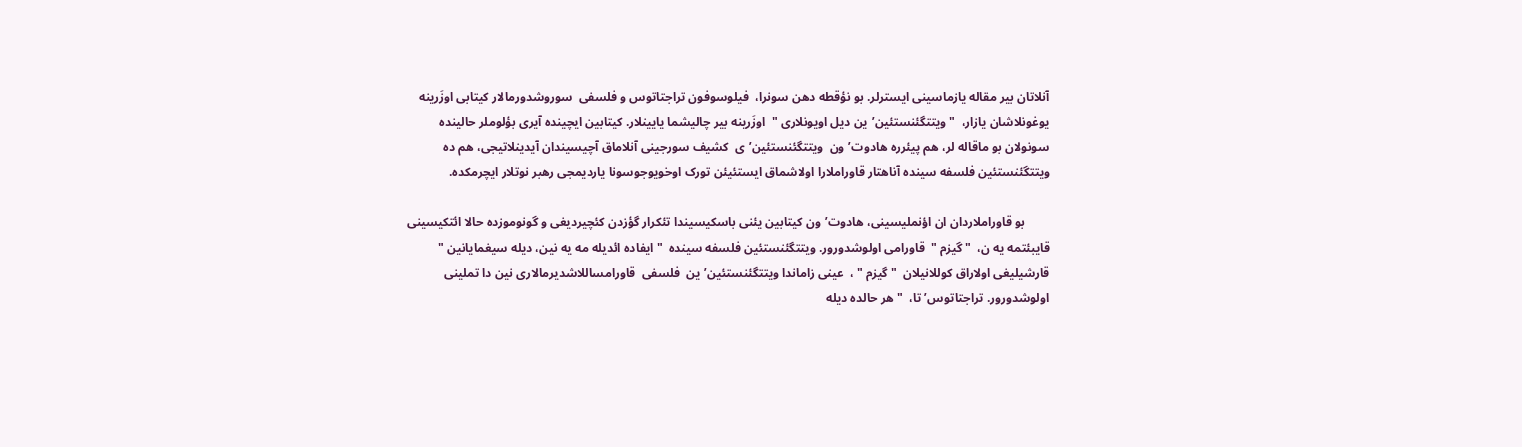آنلاتان بیر مقاله یازماسینی ایسترلر. بو نؤقطه دهن سونرا،  فیلوسوفون تراجتاتوس و فلسفی  سوروشدورمالار کیتابی اوزَرینه یوغونلاشان یازار،  " ویتتگئنستئین’ین دیل اویونلاری "  اوزَرینه بیر چالیشما یایینلار. کیتابین ایچینده آیری بؤلوملر حالینده سونولان بو ماقاله لر، هم پیئرره هادوت’ون  ویتتگئنستئین’ی  کشیف سورجینی آنلاماق آچیسیندان آیدینلاتیجی، هم ده ویتتگئنستئین فلسفه سینده آناهتار قاوراملارا اولاشماق ایستئیئن تورک اوخویوجوسونا یاردیمجی رهبر نوتلار ایچرمکده.

        بو قاوراملاردان ان اؤنملیسینی، هادوت’ون کیتابین یئنی باسکیسیندا تئکرار گؤزدن کئچیردیغی و گونوموزده حالا ائتکیسینی قایبئتمه یه ن،  " گیزم "  قاورامی اولوشدورور. ویتتگئنستئین فلسفه سینده  " ایفاده ائدیله مه یه نین، دیله سیغمایانین "  قارشیلیغی اولاراق کوللانیلان  " گیزم " ،  عینی زاماندا ویتتگئنستئین’ین  فلسفی  قاورامساللاشدیرمالاری نین دا تملینی اولوشدورور. تراجتاتوس’تا،  " هر حالده دیله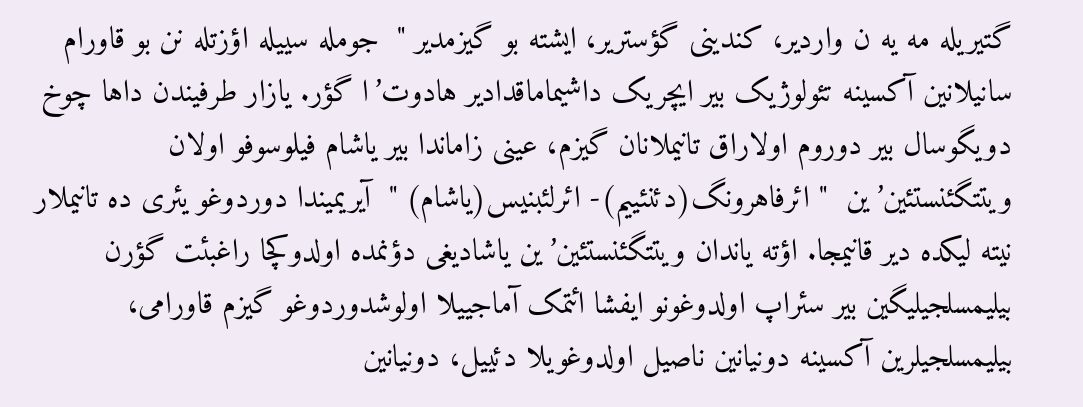گتیریله مه یه ن واردیر، کندینی گؤستریر، ایشته بو گیزمدیر "  جومله سییله اؤزتله نن بو قاورام سانیلانین آکسینه تئولوژیک بیر ایچریک داشیماماقدادیر هادوت’ا گؤر. یازار طرفیندن داها چوخ  دویگوسال بیر دوروم اولاراق تانیملانان گیزم، عینی زاماندا بیر یاشام فیلوسوفو اولان ویتتگئنستئین’ین  " ائرفاهرونگ(دئنئییم)- ائرلئبنیس(یاشام) "  آیریمیندا دوردوغو یئری ده تانیملار نیته لیکده دیر قانیمجا. اؤته یاندان ویتتگئنستئین’ین یاشادیغی دؤنمده اولدوکچا راغبئت گؤرن بیلیمسلجیلیگین بیر سئراپ اولدوغونو ایفشا ائتمک آماجییلا اولوشدوردوغو گیزم قاورامی، بیلیمسلجیلرین آکسینه دونیانین ناصیل اولدوغویلا دئییل، دونیانین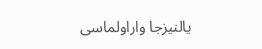یالنیزجا واراولماسی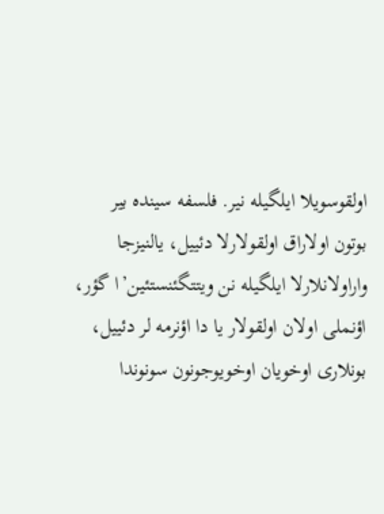اولقوسویلا ایلگیله نیر. فلسفه سینده بیر بوتون اولاراق اولقولارلا دئییل، یالنیزجا  واراولانلارلا ایلگیله نن ویتتگئنستئین’ا گؤر، اؤنملی اولان اولقولار یا دا اؤنرمه لر دئییل، بونلاری اوخویان اوخویوجونون سونوندا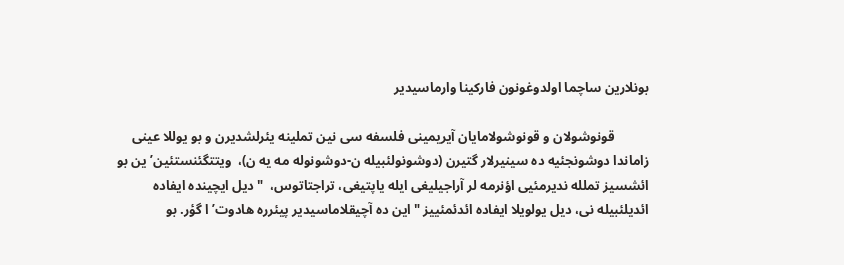بونلارین ساچما اولدوغونون فارکینا وارماسیدیر

          قونوشولان و قونوشولامایان آیریمینی فلسفه سی نین تملینه یئرلشدیرن و بو یوللا عینی زاماندا دوشونجئیه ده سینیرلار گتیرن (دوشونولئبیله ن-دوشونوله مه یه ن)،  ویتتگئنستئین’ین بو ائشسیز تملله ندیرمئیی اؤنرمه لر آراجیلیغی ایله یاپتیغی، تراجتاتوس،  " دیل ایچینده ایفاده ائدیلئبیله نی، دیل یولویلا ایفاده ائدئمئییز " این ده آچیقلاماسیدیر پیئرره هادوت’ا گؤر. بو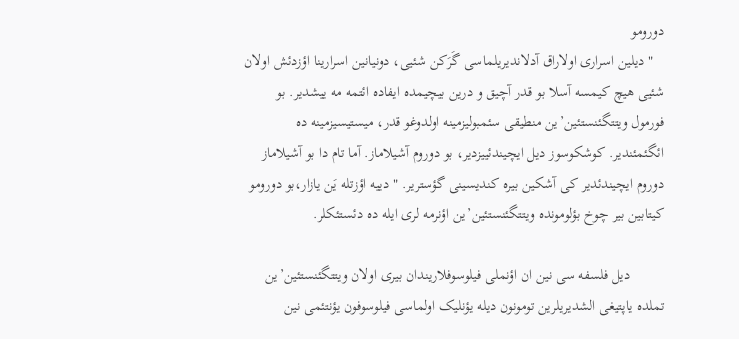دورومو
   " دیلین اسراری اولاراق آدلاندیریلماسی گَرَکن شئیی، دونیانین اسرارینا اؤزدئش اولان شئیی هیچ کیمسه آسلا بو قدر آچیق و درین بیچیمده ایفاده ائتمه مه ییشدیر. بو فورمول ویتتگئنستئین’ین منطیقی سئمبولیزمینه اولدوغو قدر، میستیسیزمینه ده ائگئمئندیر. کوشکوسوز دیل ایچیندئییزدیر، بو دوروم آشیلاماز. آما تام دا بو آشیلاماز دوروم ایچیندئدیر کی آشکین بیره کندیسینی گؤستریر. " دییه اؤزتله یَن یازار،بو دورومو کیتابین بیر چوخ بؤلومونده ویتتگئنستئین’ین اؤنرمه لری ایله ده دئستئکلر.

         دیل فلسفه سی نین ان اؤنملی فیلوسوفلاریندان بیری اولان ویتتگئنستئین’ین تملده یاپتیغی الشدیریلرین تومونون دیله یؤنلیک اولماسی فیلوسوفون یؤنتئمی نین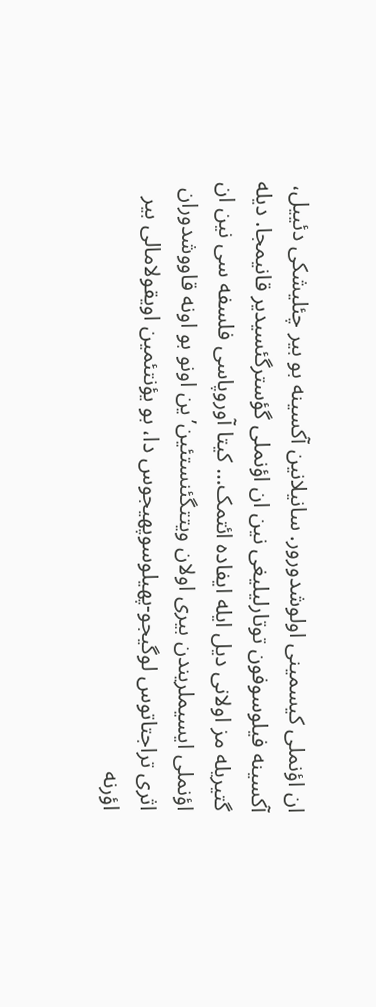ان اؤنملی کیسمینی اولوشدورور. سانیلانین آکسینه بو بیر چئلیشکی دئییل، آکسینه فیلوسوفون توتارلیلیغی نین ان اؤنملی گؤسترگئسیدیر قانیمجا. دیله گتیریله مز اولانی دیل ایله ایفاده ائتمک… کیتا آوروپاسی فلسفه سی نین ان اؤنملی ایسیملریندن بیری اولان ویتتگئنستئین’ین اونو بو اونه قاووشدوران اثری تراجتاتوس لوگیجو-پهیلوسوپهیجوس دا، بو یؤنتئمین اویقولامالی بیر اؤرنه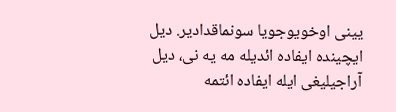یینی اوخویوجویا سونماقدادیر. دیل ایچینده ایفاده ائدیله مه یه نی، دیل آراجیلیغی ایله ایفاده ائتمه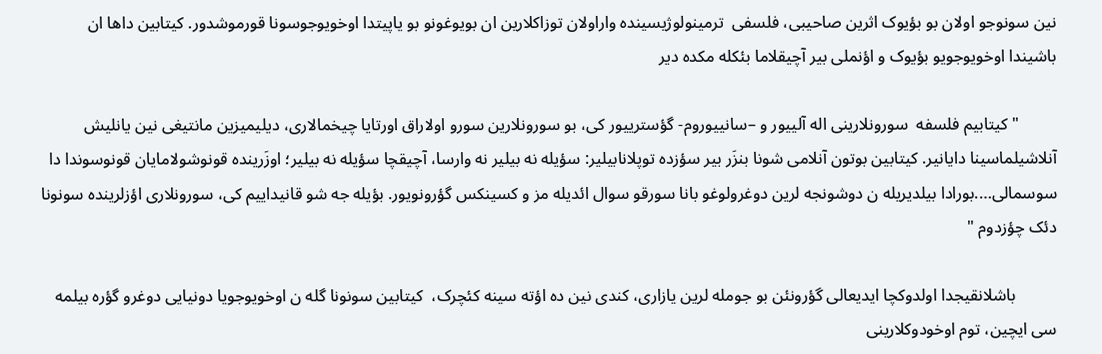نین سونوجو اولان بو بؤیوک اثرین صاحیبی، فلسفی  ترمینولوژیسینده واراولان توزاکلارین ان بویوغونو بو یاپیتدا اوخویوجوسونا قورموشدور. کیتابین داها ان باشیندا اوخویوجویو بؤیوک و اؤنملی بیر آچیقلاما بئکله مکده دیر

         " کیتابیم فلسفه  سورونلارینی اله آلییور و –سانییوروم- گؤسترییور کی، بو سورونلارین سورو اولاراق اورتایا چیخمالاری، دیلیمیزین مانتیغی نین یانلیش آنلاشیلماسینا دایانیر. کیتابین بوتون آنلامی شونا بنزَر بیر سؤزده توپلانابیلیر: سؤیله نه بیلیر نه وارسا، آچیقچا سؤیله نه بیلیر؛ اوزَرینده قونوشولامایان قونوسوندا دا سوسمالی….بورادا بیلدیریله ن دوشونجه لرین دوغرولوغو بانا سورقو سوال ائدیله مز و کسینکس گؤرونویور. بؤیله جه شو قانیداییم کی، سورونلاری اؤزلرینده سونونا دئک چؤزدوم "

          باشلانقیجدا اولدوکچا ایدیعالی گؤرونئن بو جومله لرین یازاری، کندی نین ده اؤته سینه کئچرک،  کیتابین سونونا گله ن اوخویوجویا دونیایی دوغرو گؤره بیلمه سی ایچین، توم اوخودوکلارینی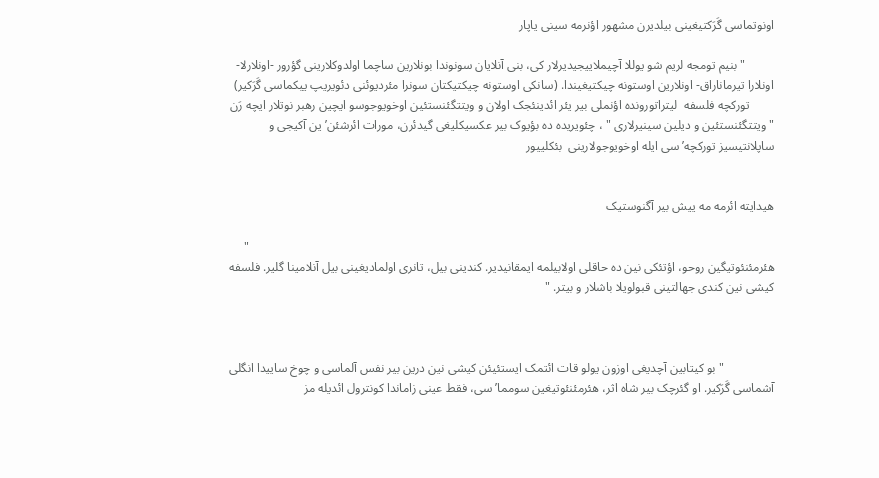اونوتماسی گَرَکتیغینی بیلدیرن مشهور اؤنرمه سینی یاپار

         " بنیم تومجه لریم شو یوللا آچیملاییجیدیرلار کی، بنی آنلایان سونوندا بونلارین ساچما اولدوکلارینی گؤرور -اونلارلا-اونلارا تیرماناراق- اونلارین اوستونه چیکتیغیندا. (سانکی اوستونه چیکتیکتان سونرا مئردیوئنی دئویریپ ییکماسی گَرَکیر)
        تورکچه فلسفه  لیتراتورونده اؤنملی بیر یئر ائدینئجک اولان و ویتتگئنستئین اوخویوجوسو ایچین رهبر نوتلار ایچه رَن  " ویتتگئنستئین و دیلین سینیرلاری " ، چئویریده ده بؤیوک بیر عکسیکلیغی گیدئرن، مورات ائرشئن’ین آکیجی و ساپلانتیسیز تورکچه’سی ایله اوخویوجولارینی  بئکلییور


هیدایته ائرمه مه ییش بیر آگنوستیک

                                                                                                                                                                        " هئرمئنئوتیگین روحو، اؤتئکی نین ده حاقلی اولابیلمه ایمقانیدیر. کندینی بیل، تانری اولمادیغینی بیل آنلامینا گلیر. فلسفه  کیشی نین کندی جهالتینی قبولویلا باشلار و بیتر. "



                " بو کیتابین آچدیغی اوزون یولو قات ائتمک ایستئیئن کیشی نین درین بیر نفس آلماسی و چوخ ساییدا انگلی آشماسی گَرَکیر. او گئرچک بیر شاه اثر، هئرمئنئوتیغین سومما’سی، فقط عینی زاماندا کونترول ائدیله مز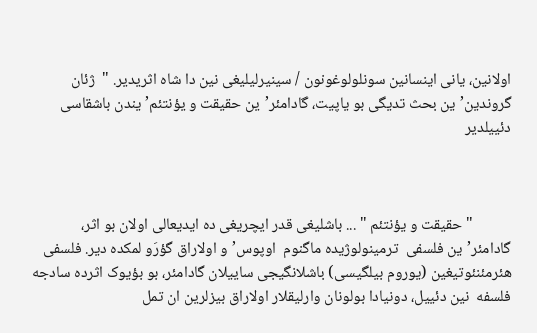اولانین، یانی اینسانین سونلولوغونون / سینیرلیلیغی نین دا شاه اثریدیر. "  ژئان گروندین’ین بحث تدیگی بو یاپیت، گادامئر’ین حقیقت و یؤنتئم’یندن باشقاسی دئییلدیر



           " حقیقت و یؤنتئم " ... باشلیغی قدر ایچریغی ده ایدیعالی اولان بو اثر، گادامئر’ین فلسفی  ترمینولوژیده ماگنوم  اوپوس’و اولاراق گؤرَو لمکده دیر. فلسفی  هئرمئنئوتیغین (یوروم بیلگیسی) باشلانگیجی ساییلان گادامئر، بو بؤیوک اثرده سادجه فلسفه  نین دئییل، دونیادا بولونان وارلیقلار اولاراق بیزلرین ان تمل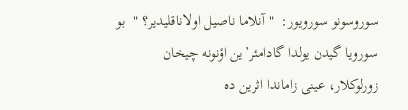سوروسونو سورویور:  " آنلاما ناصیل اولاناقلیدیر؟ "  بو سورویا گیدن یولدا گادامئر’ین اؤنونه چیخان زورلوکلار، عینی زاماندا اثرین ده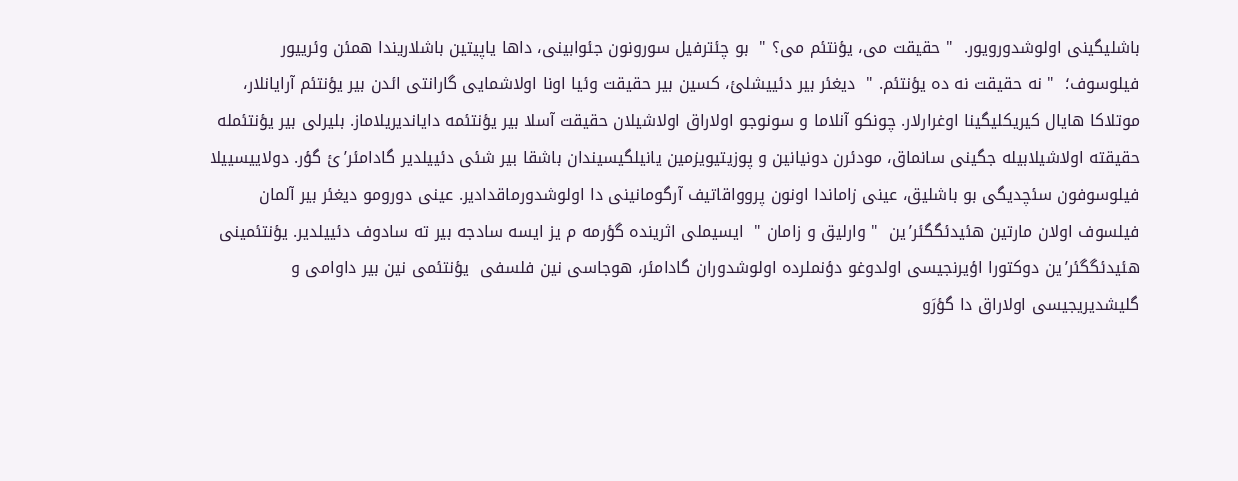باشلیگینی اولوشدورویور.  " حقیقت می، یؤنتئم می؟ "  بو چئترفیل سورونون جئوابینی، داها یاپیتین باشلاریندا همئن وئرییور فیلوسوف؛  " نه حقیقت نه ده یؤنتئم. "  دیغئر بیر دئییشلئ، کسین بیر حقیقت وئیا اونا اولاشمایی گارانتی ائدن بیر یؤنتئم آرایانلار، موتلاکا هایال کیریکلیگینا اوغرارلار. چونکو آنلاما و سونوجو اولاراق اولاشیلان حقیقت آسلا بیر یؤنتئمه دایاندیریلاماز. بلیرلی بیر یؤنتئمله حقیقته اولاشیلابیله جگینی سانماق، مودئرن دونیانین و پوزیتیویزمین یانیلگیسیندان باشقا بیر شئی دئییلدیر گادامئر’ئ گؤر. دولاییسییلا فیلوسوفون سئچدیگی بو باشلیق، عینی زاماندا اونون پروواقاتیف آرگومانینی دا اولوشدورماقدادیر. عینی دورومو دیغئر بیر آلمان فیلسوف اولان مارتین هئیدئگگئر’ین  " وارلیق و زامان "  ایسیملی اثرینده گؤرمه م یز ایسه سادجه بیر ته سادوف دئییلدیر. یؤنتئمینی هئیدئگگئر’ین دوکتورا اؤیرنجیسی اولدوغو دؤنملرده اولوشدوران گادامئر، هوجاسی نین فلسفی  یؤنتئمی نین بیر داوامی و گلیشدیریجیسی اولاراق دا گؤرَو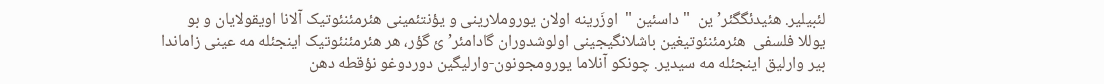لئبیلیر. هئیدئگگئر’ین  " داسئین "  اوزَرینه اولان یوروملارینی و یؤنتئمینی هئرمئنئوتیک آلانا اویقولایان و بو یوللا فلسفی  هئرمئنئوتیغین باشلانگیجینی اولوشدوران گادامئر’ئ گؤر، هر هئرمئنئوتیک اینجئله مه عینی زاماندا بیر وارلیق اینجئله مه سیدیر. چونکو آنلاما یورومجونون-وارلیگین دوردوغو نؤقطه دهن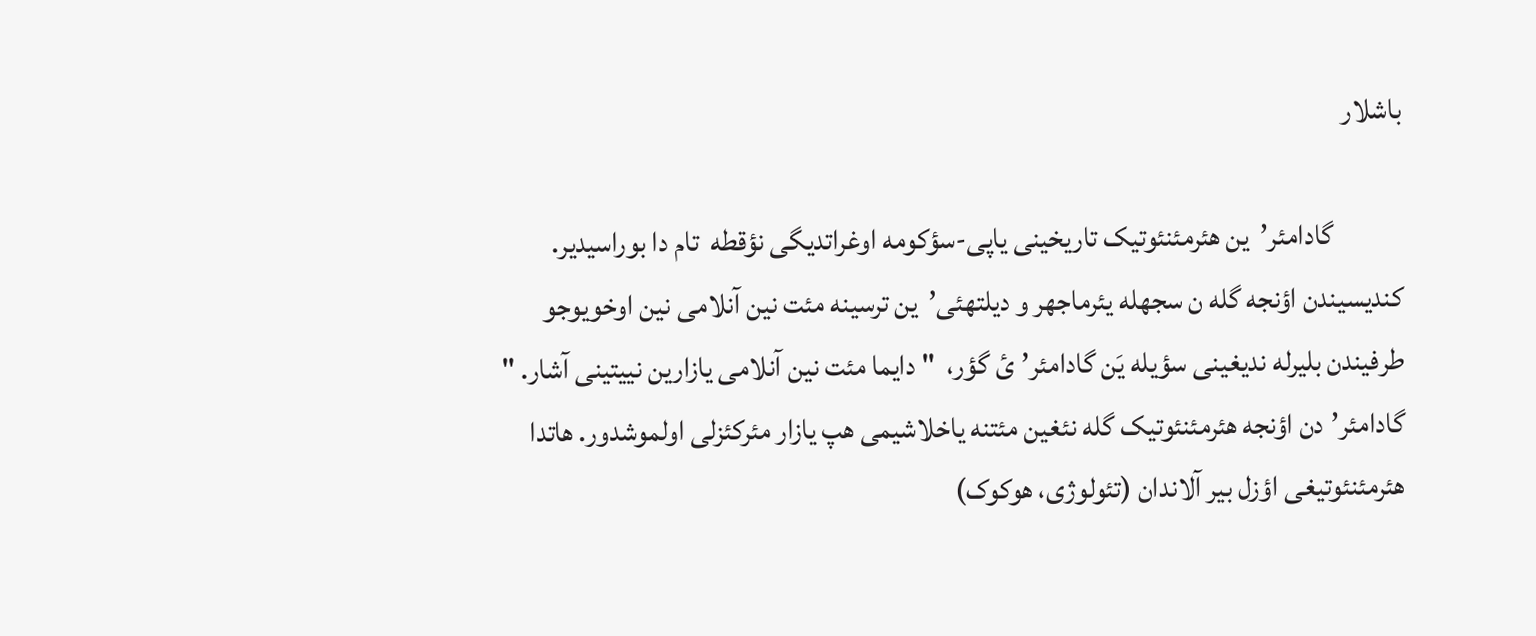باشلار

            گادامئر’ین هئرمئنئوتیک تاریخینی یاپی-سؤکومه اوغراتدیگی نؤقطه  تام دا بوراسیدیر. کندیسیندن اؤنجه گله ن سجهله یئرماجهر و دیلتهئی’ین ترسینه مئت نین آنلامی نین اوخویوجو طرفیندن بلیرله ندیغینی سؤیله یَن گادامئر’ئ گؤر،  " دایما مئت نین آنلامی یازارین نییتینی آشار. "  گادامئر’دن اؤنجه هئرمئنئوتیک گله نئغین مئتنه یاخلاشیمی هپ یازار مئرکئزلی اولموشدور. هاتدا هئرمئنئوتیغی اؤزل بیر آلاندان (تئولوژی، هوکوک)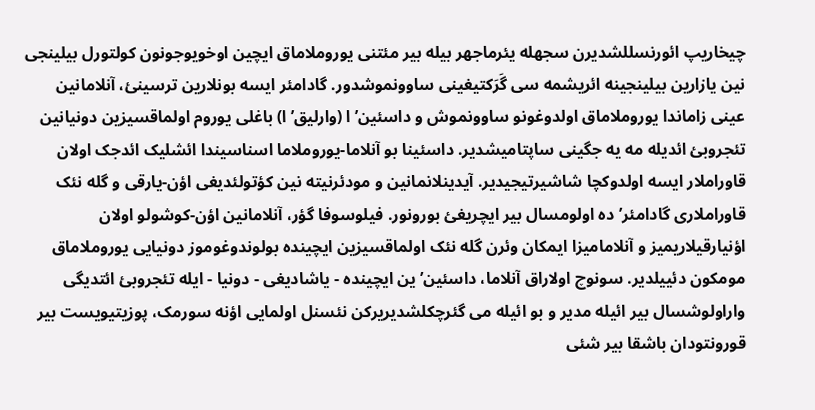چیخاریپ ائورنسللشدیرن سجهله یئرماجهر بیله بیر مئتنی یوروملاماق ایچین اوخویوجونون کولتورل بیلینجی نین یازارین بیلینجینه ائریشمه سی گَرَکتیغینی ساوونموشدور. گادامئر ایسه بونلارین ترسینئ، آنلامانین عینی زاماندا یوروملاماق اولدوغونو ساوونموش و داسئین’ا (وارلیق’ا) باغلی یوروم اولماقسیزین دونیانین تئجروبئ ائدیله مه یه جگینی ساپتامیشدیر. داسئینا بو آنلاما-یوروملاما اسناسیندا ائشلیک ائدجک اولان قاوراملار ایسه اولدوکچا شاشیرتیجیدیر. آیدینلانمانین و مودئرنیته نین کؤتولئدیغی اؤن-یارقی و گله نئک قاوراملاری گادامئر’ده اولومسال بیر ایچریغئ بورونور. فیلوسوفا گؤر، آنلامانین اؤن-کوشولو اولان اؤنیارقیلاریمیز و آنلامامیزا ایمکان وئرن گله نئک اولماقسیزین ایچینده بولوندوغوموز دونیایی یوروملاماق مومکون دئییلدیر. سونوچ اولاراق آنلاما، داسئین’ین ایچینده - یاشادیغی - دونیا - ایله تئجروبئ ائتدیگی واراولوشسال بیر ائیله مدیر و بو ائیله می گئرچکلشدیریرکن نئسنل اولمایی اؤنه سورمک، پوزیتیویست بیر قورونتودان باشقا بیر شئی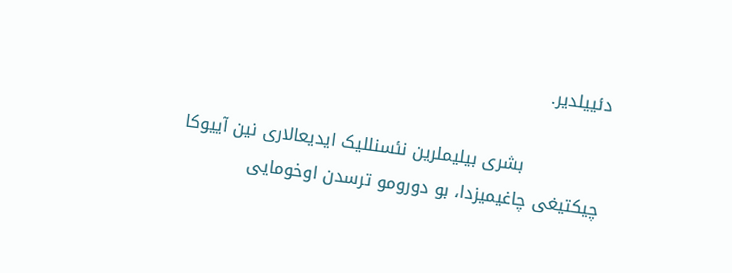دئییلدیر.

              بشری بیلیملرین نئسنللیک ایدیعالاری نین آییوکا چیکتیغی چاغیمیزدا، بو دورومو ترسدن اوخومایی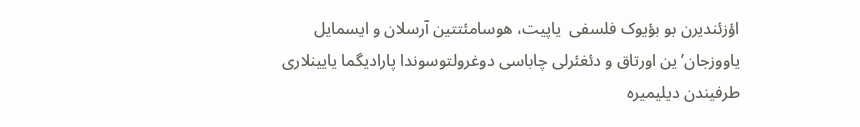اؤزئندیرن بو بؤیوک فلسفی  یاپیت، هوسامئتتین آرسلان و ایسمایل یاووزجان’ین اورتاق و دئغئرلی چاباسی دوغرولتوسوندا پارادیگما یایینلاری طرفیندن دیلیمیره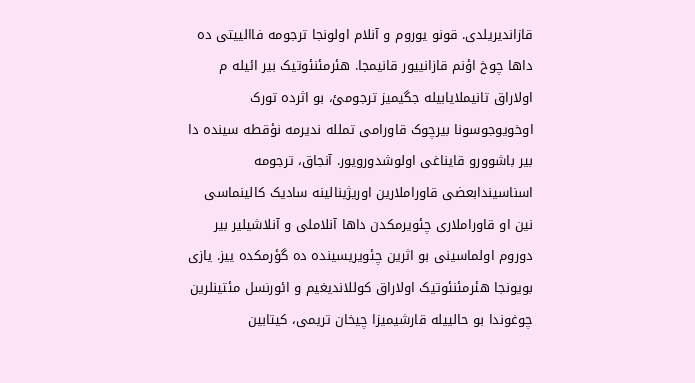قازاندیریلدی. قونو یوروم و آنلام اولونجا ترجومه فاالییتی ده داها چوخ اؤنم قازانییور قانیمجا. هئرمئنئوتیک بیر ائیله م اولاراق تانیملایابیله جگیمیز ترجومئ، بو اثرده تورک اوخویوجوسونا بیرچوک قاورامی تملله ندیرمه نؤقطه سینده دا بیر باشوورو قایناغی اولوشدورویور. آنجاق، ترجومه اسناسیندابعضی قاوراملارین اوریژینالینه سادیک کالینماسی نین او قاوراملاری چئویرمکدن داها آنلاملی و آنلاشیلیر بیر دوروم اولماسینی بو اثرین چئویریسینده ده گؤرمکده ییز. یازی بویونجا هئرمئنئوتیک اولاراق کوللاندیغیم و ائورنسل مئتینلرین چوغوندا بو حالییله قارشیمیزا چیخان تریمی، کیتابین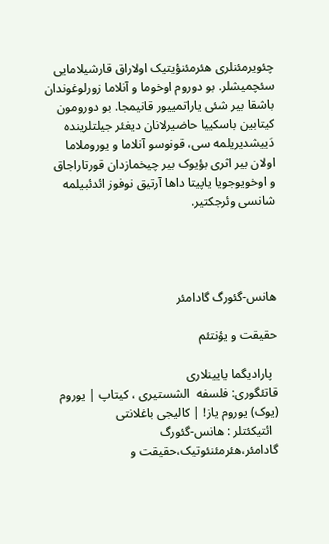چئویرمئنلری هئرمئنؤیتیک اولاراق قارشیلامایی سئچمیشلر. بو دوروم اوخوما و آنلاما زورلوغوندان باشقا بیر شئی یاراتمییور قانیمجا. بو دورومون کیتابین باسکییا حاضیرلانان دیغئر جیلتلرینده دَییشدیریلمه سی، قونوسو آنلاما و یوروملاما اولان بیر اثری بؤیوک بیر چیخمازدان قورتاراجاق و اوخویوجویا یاپیتا داها آرتیق نوفوز ائدئبیلمه شانسی وئرجکتیر.




هانس-گئورگ گادامئر

حقیقت و یؤنتئم

  پارادیگما یایینلاری
قاتئگوری: فلسفه  الشستیری ، کیتاپ | یوروم (یوک) یوروم یاز! | کالیجی باغلانتی
  ائتیکئتلر : هانس-گئورگ گادامئر،هئرمئنئوتیک،حقیقت و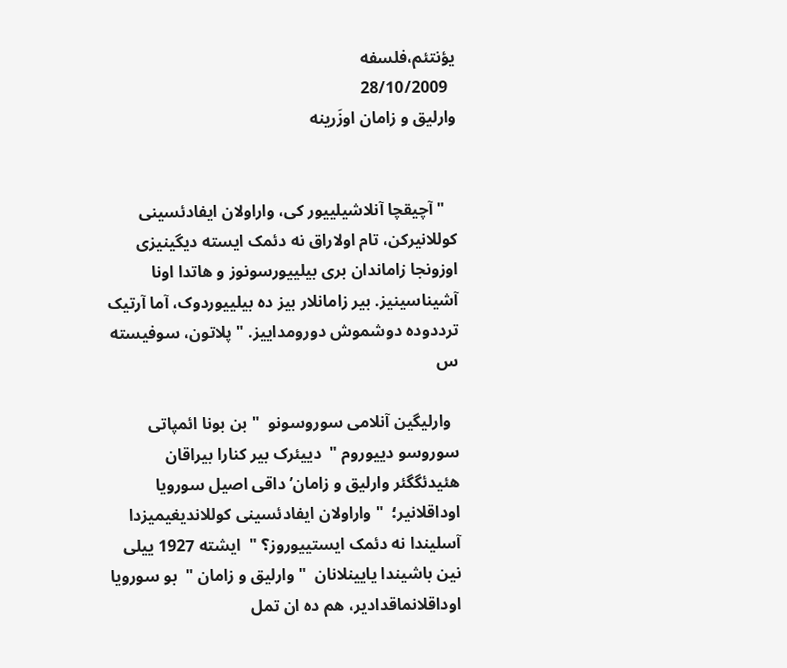یؤنتئم،فلسفه
  28/10/2009
وارلیق و زامان اوزَرینه


   " آچیقچا آنلاشیلییور کی، واراولان ایفادئسینی کوللانیرکن، تام اولاراق نه دئمک ایسته دیگینیزی اوزونجا زاماندان بری بیلییورسونوز و هاتدا اونا آشیناسینیز. بیر زامانلار بیز ده بیلییوردوک، آما آرتیک ترددوده دوشموش دورومداییز. " پلاتون، سوفیسته س

  وارلیگین آنلامی سوروسونو  " بن بونا ائمپاتی سوروسو دییوروم "  دییئرک بیر کنارا بیراقان هئیدئگگئر وارلیق و زامان’داقی اصیل سورویا اوداقلانیر؛  " واراولان ایفادئسینی کوللاندیغیمیزدا آسلیندا نه دئمک ایستییوروز؟ "  ایشته 1927 ییلی نین باشیندا یایینلانان  " وارلیق و زامان "  بو سورویا اوداقلانماقدادیر، هم ده ان تمل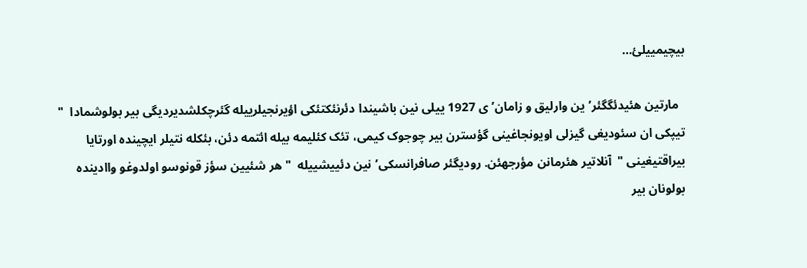بیچیمییلئ…

  مارتین هئیدئگگئر’ین وارلیق و زامان’ی 1927 ییلی نین باشیندا دئرنئکتئکی اؤیرنجیلرییله گئرچکلشدیردیگی بیر بولوشمادا  " تیپکی ان سئودیغی گیزلی اویونجاغینی گؤسترن بیر چوجوک کیمی، تئک کئلیمه بیله ائتمه دئن، بئکله نتیلر ایچینده اورتایا بیراقتیغینی "  آنلاتیر هئرمانن مؤرجهئن. رودیگئر صافرانسکی’نین دئییشییله  " هر شئیین سؤز قونوسو اولدوغو واادینده بولونان بیر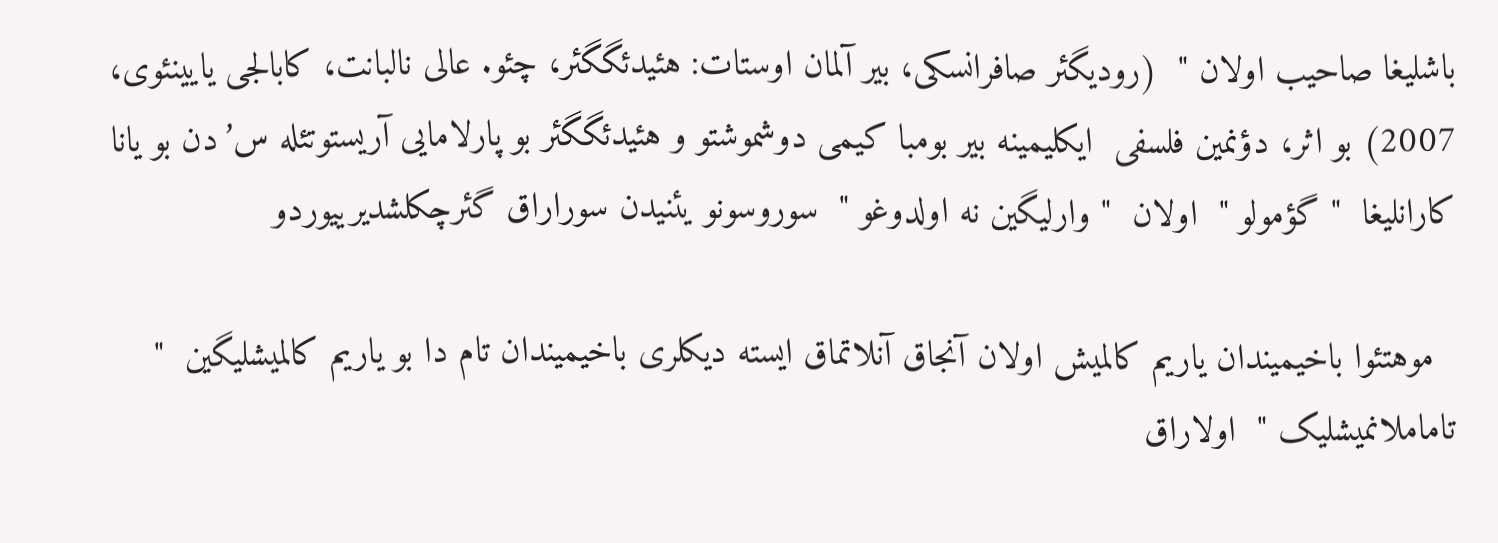باشلیغا صاحیب اولان "  (رودیگئر صافرانسکی، بیر آلمان اوستات: هئیدئگگئر، چئو. عالی نالبانت، کابالجی یایینئوی، 2007) بو اثر، دؤنمین فلسفی  ایکلیمینه بیر بومبا کیمی دوشموشتو و هئیدئگگئر بو پارلامایی آریستوتئله س’دن بو یانا کارانلیغا  " گؤمولو "  اولان  " وارلیگین نه اولدوغو "  سوروسونو یئنیدن سوراراق گئرچکلشدیرییوردو

  موهتئوا باخیمیندان یاریم کالمیش اولان آنجاق آنلاتماق ایسته دیکلری باخیمیندان تام دا بو یاریم کالمیشلیگین  " تاماملانمیشلیک "  اولاراق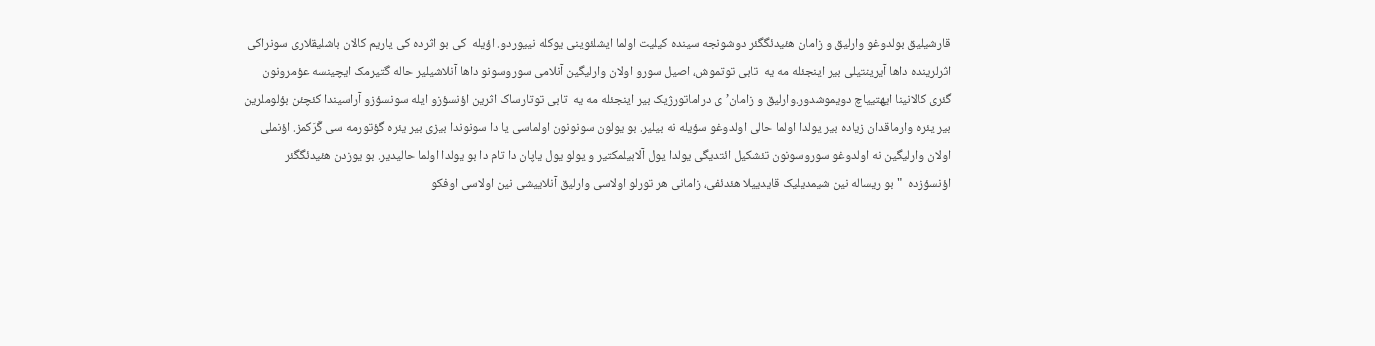قارشیلیق بولدوغو وارلیق و زامان هئیدئگگئر دوشونجه سینده کیلیت اولما ایشلئوینی یوکله نییوردو. اؤیله  کی بو اثرده کی یاریم کالان باشلیقلاری سونراکی اثرلرینده داها آیرینتیلی بیر اینجئله مه یه  تابی توتموش، اصیل سورو اولان وارلیگین آنلامی سوروسونو داها آنلاشیلیر حاله گتیرمک ایچینسه عؤمرونون گئری کالانینا ایهتییاچ دویموشدور.وارلیق و زامان’ی دراماتورژیک بیر اینجئله مه یه  تابی توتارساک اثرین اؤنسؤزو ایله سونسؤزو آراسیندا کئچئن بؤلوملرین بیر یئره وارماقدان زیاده بیر یولدا اولما حالی اولدوغو سؤیله نه بیلیر. بو یولون سونونون اولماسی یا دا سونوندا بیزی بیر یئره گؤتورمه سی گَرَکمز. اؤنملی اولان وارلیگین نه اولدوغو سوروسونون تئشکیل ائتدیگی یولدا یول آلابیلمکتیر و یولو یول یاپان دا تام دا بو یولدا اولما حالیدیر. بو یوزدن هئیدئگگئر اؤنسؤزده  " بو ریساله نین شیمدیلیک قایدییلا هئدئفی، زامانی هر تورلو اولاسی وارلیق آنلاییشی نین اولاسی اوفکو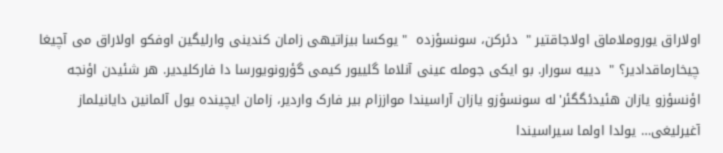اولاراق یوروملاماق اولاجاقتیر "  دئرکن، سونسؤزده  " یوکسا بیزاتیهی زامان کندینی وارلیگین اوفکو اولاراق می آچیغا چیخارماقدادیر؟ "  دییه سورار. بو ایکی جومله عینی آنلاما گلییور کیمی گؤرونویورسا دا فارکلیدیر. هر شئیدن اؤنجه اؤنسؤزو یازان هئیدئگگئر'له سونسؤزو یازان آراسیندا مواززام بیر فارک واردیر، زامان ایچینده یول آلمانین دایانیلماز آغیرلیغی… یولدا اولما سیراسیندا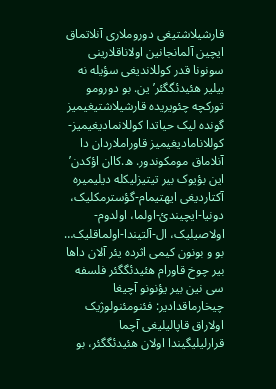قارشیلاشتیغی دوروملاری آنلاتماق ایچین آلمانجانین اولاناقلارینی سونونا قدر کوللاندیغی سؤیله نه بیلیر هئیدئگگئر’ین. بو دورومو تورکچه چئویریده قارشیلاشتیغیمیز گونده لیک حیاتدا کوللانمادیغیمیز-کوللانامادیغیمیز قاوراملاردان دا آنلاماق مومکوندور. ه.کاان اؤکدن’ این بؤیوک بیر تیتیزلیکله دیلیمیره آکتاردیغی ایهتیمام-گؤسترمکلیک، دونیا-ایچیندئ-اولما، اولدوم-اولاصیلیک، ال-آلتیندا-اولماقلیک… بو و بونون کیمی اثرده یئر آلان داها بیر چوخ قاورام هئیدئگگئر فلسفه سی نین بیر یؤنونو آچیغا چیخارماقدادیر: فئنومئنولوژیک اولاراق قاپالیلیغی آچما قرارلیلیگیندا اولان هئیدئگگئر، بو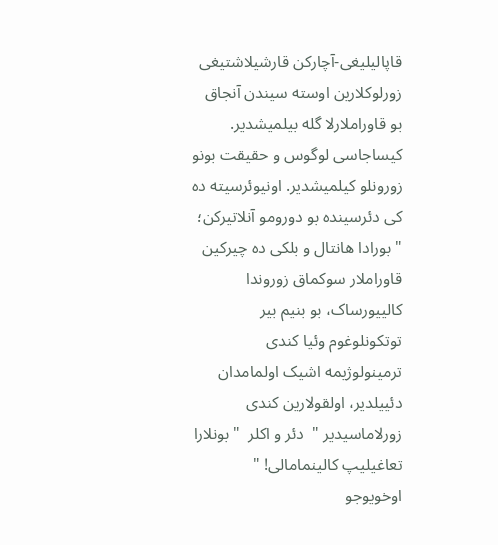قاپالیلیغی-آچارکن قارشیلاشتیغی زورلوکلارین اوسته سیندن آنجاق بو قاوراملارلا گله بیلمیشدیر. کیساجاسی لوگوس و حقیقت بونو زورونلو کیلمیشدیر. اونیوئرسیته ده کی دئرسینده بو دورومو آنلاتیرکن؛  " بورادا هانتال و بلکی ده چیرکین قاوراملار سوکماق زوروندا کالییورساک، بو بنیم بیر توتکونلوغوم وئیا کندی ترمینولوژیمه اشیک اولمامدان دئییلدیر، اولقولارین کندی زورلاماسیدیر "  دئر و اکلر  " بونلارا تعاغیلیپ کالینمامالی! "  اوخویوجو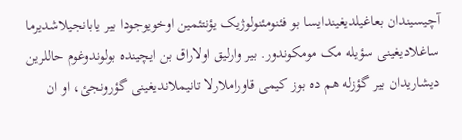آچیسیندان بعاغیلدیغیندایسا بو فئنومئنولوژیک یؤنتئمین اوخویوجودا بیر یابانجیلاشدیرما ساغلادیغینی سؤیله مک مومکوندور. بیر وارلیق اولاراق بن ایچینده بولوندوغوم حاللرین دیشاریدان بیر گؤزله هم ده بوز کیمی قاوراملارلا تانیملاندیغینی گؤرونجئ، او ان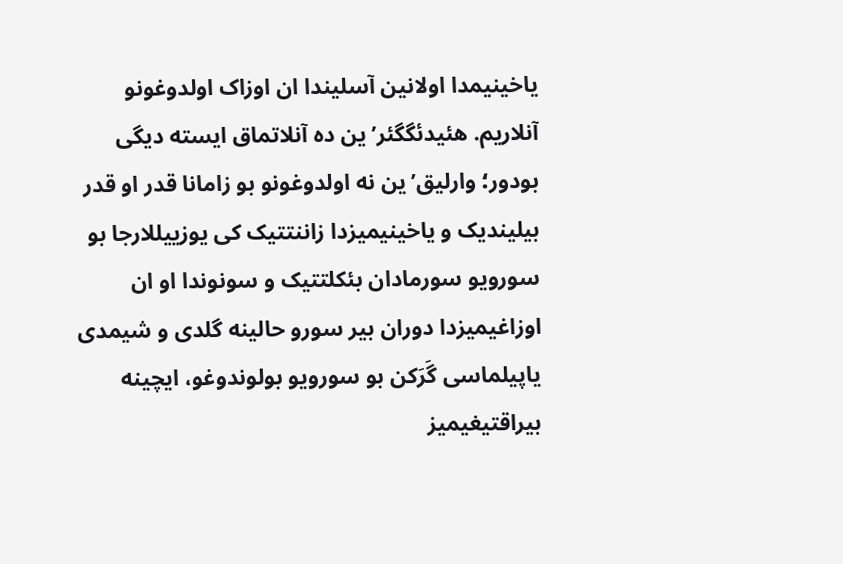یاخینیمدا اولانین آسلیندا ان اوزاک اولدوغونو آنلاریم. هئیدئگگئر’ین ده آنلاتماق ایسته دیگی بودور؛ وارلیق’ین نه اولدوغونو بو زامانا قدر او قدر بیلیندیک و یاخینیمیزدا زاننتتیک کی یوزییللارجا بو سورویو سورمادان بئکلتتیک و سونوندا او ان اوزاغیمیزدا دوران بیر سورو حالینه گلدی و شیمدی یاپیلماسی گَرَکن بو سورویو بولوندوغو، ایچینه بیراقتیغیمیز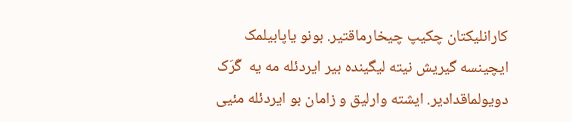کارانلیکتان چکیپ چیخارماقتیر. بونو یاپابیلمک ایچینسه گیریش نیته لیگینده بیر ایردئله مه یه  گَرَک دویولماقدادیر. ایشته وارلیق و زامان بو ایردئله مئیی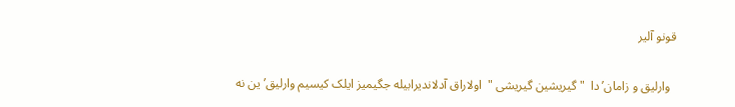قونو آلیر

  وارلیق و زامان’دا  " گیریشین گیریشی "  اولاراق آدلاندیرابیله جگیمیز ایلک کیسیم وارلیق’ین نه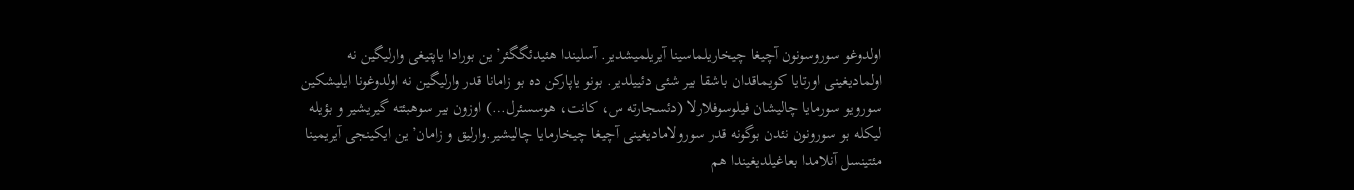اولدوغو سوروسونون آچیغا چیخاریلماسینا آیریلمیشدیر. آسلیندا هئیدئگگئر’ین بورادا یاپتیغی وارلیگین نه اولمادیغینی اورتایا کویماقدان باشقا بیر شئی دئییلدیر. بونو یاپارکن ده بو زامانا قدر وارلیگین نه اولدوغونا ایلیشکین سورویو سورمایا چالیشان فیلوسوفلارلا (دئسجارته س، کانت، هوسسئرل…) اوزون بیر سوهبئته گیریشیر و بؤیله لیکله بو سورونون نئدن بوگونه قدر سورولامادیغینی آچیغا چیخارمایا چالیشیر.وارلیق و زامان’ین ایکینجی آیریمینا مئتینسل آنلامدا بعاغیلدیغیندا هم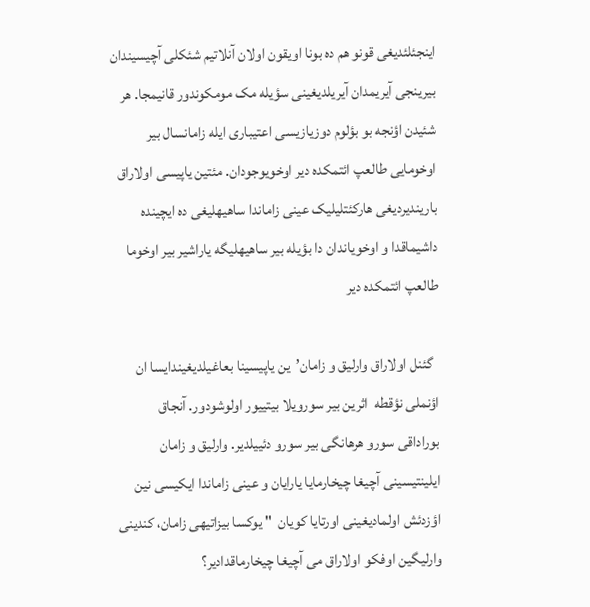اینجئلئدیغی قونو هم ده بونا اویقون اولان آنلاتیم شئکلی آچیسیندان بیرینجی آیریمدان آیریلدیغینی سؤیله مک مومکوندور قانیمجا. هر شئیدن اؤنجه بو بؤلوم دوزیازیسی اعتیباری ایله زامانسال بیر اوخومایی طالعپ ائتمکده دیر اوخویوجودان. مئتین یاپیسی اولاراق باریندیردیغی هارکئتلیلیک عینی زاماندا ساهیهلیغی ده ایچینده داشیماقدا و اوخویاندان دا بؤیله بیر ساهیهلیگه یاراشیر بیر اوخوما طالعپ ائتمکده دیر

  گئنل اولاراق وارلیق و زامان’ین یاپیسینا بعاغیلدیغیندایسا ان اؤنملی نؤقطه  اثرین بیر سورویلا بیتییور اولوشودور. آنجاق بوراداقی سورو هرهانگی بیر سورو دئییلدیر. وارلیق و زامان ایلینتیسینی آچیغا چیخارمایا یارایان و عینی زاماندا ایکیسی نین اؤزدئش اولمادیغینی اورتایا کویان  " یوکسا بیزاتیهی زامان، کندینی وارلیگین اوفکو اولاراق می آچیغا چیخارماقدادیر؟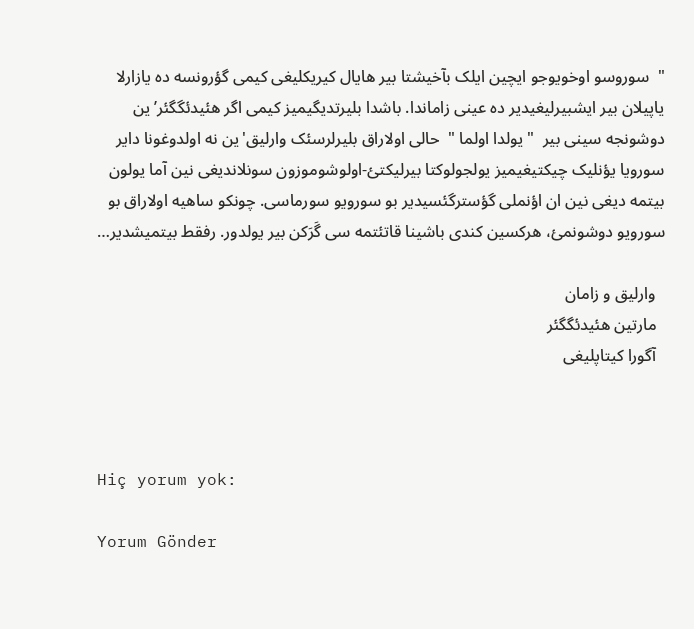"  سوروسو اوخویوجو ایچین ایلک بآخیشتا بیر هایال کیریکلیغی کیمی گؤرونسه ده یازارلا یاپیلان بیر ایشبیرلیغیدیر ده عینی زاماندا. باشدا بلیرتدیگیمیز کیمی اگر هئیدئگگئر’ین دوشونجه سینی بیر  " یولدا اولما "  حالی اولاراق بلیرلرسئک وارلیق'ین نه اولدوغونا دایر سورویا یؤنلیک چیکتیغیمیز یولجولوکتا بیرلیکتئ-اولوشوموزون سونلاندیغی نین آما یولون بیتمه دیغی نین ان اؤنملی گؤسترگئسیدیر بو سورویو سورماسی. چونکو ساهیه اولاراق بو سورویو دوشونمئ، هرکسین کندی باشینا قاتئتمه سی گَرَکن بیر یولدور. رفقط بیتمیشدیر…

  وارلیق و زامان
  مارتین هئیدئگگئر
  آگورا کیتاپلیغی



Hiç yorum yok:

Yorum Gönder